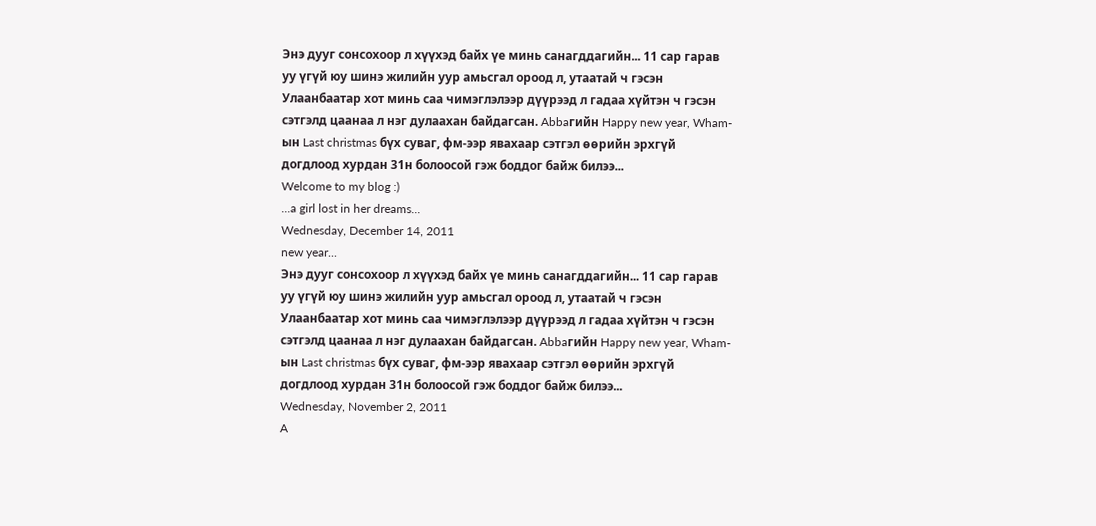Энэ дууг сонсохоор л хүүхэд байх үе минь санагддагийн... 11 сар гарав уу үгүй юу шинэ жилийн уур амьсгал ороод л, утаатай ч гэсэн Улаанбаатар хот минь саа чимэглэлээр дүүрээд л гадаа хүйтэн ч гэсэн сэтгэлд цаанаа л нэг дулаахан байдагсан. Abbaгийн Happy new year, Wham-ын Last christmas бүх суваг, фм-ээр явахаар сэтгэл өөрийн эрхгүй догдлоод хурдан 31н болоосой гэж боддог байж билээ...
Welcome to my blog :)
...a girl lost in her dreams...
Wednesday, December 14, 2011
new year...
Энэ дууг сонсохоор л хүүхэд байх үе минь санагддагийн... 11 сар гарав уу үгүй юу шинэ жилийн уур амьсгал ороод л, утаатай ч гэсэн Улаанбаатар хот минь саа чимэглэлээр дүүрээд л гадаа хүйтэн ч гэсэн сэтгэлд цаанаа л нэг дулаахан байдагсан. Abbaгийн Happy new year, Wham-ын Last christmas бүх суваг, фм-ээр явахаар сэтгэл өөрийн эрхгүй догдлоод хурдан 31н болоосой гэж боддог байж билээ...
Wednesday, November 2, 2011
A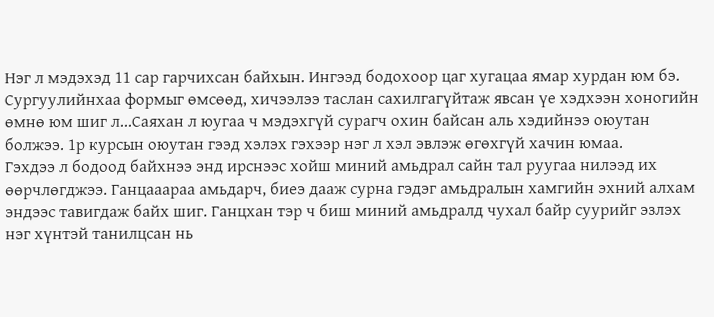Нэг л мэдэхэд 11 сар гарчихсан байхын. Ингээд бодохоор цаг хугацаа ямар хурдан юм бэ. Сургуулийнхаа формыг өмсөөд, хичээлээ таслан сахилгагүйтаж явсан үе хэдхээн хоногийн өмнө юм шиг л...Саяхан л юугаа ч мэдэхгүй сурагч охин байсан аль хэдийнээ оюутан болжээ. 1р курсын оюутан гээд хэлэх гэхээр нэг л хэл эвлэж өгөхгүй хачин юмаа.
Гэхдээ л бодоод байхнээ энд ирснээс хойш миний амьдрал сайн тал руугаа нилээд их өөрчлөгджээ. Ганцааараа амьдарч, биеэ дааж сурна гэдэг амьдралын хамгийн эхний алхам эндээс тавигдаж байх шиг. Ганцхан тэр ч биш миний амьдралд чухал байр суурийг эзлэх нэг хүнтэй танилцсан нь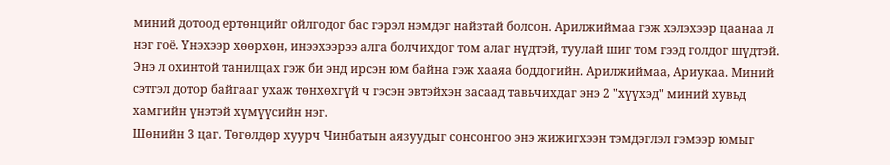миний дотоод ертөнцийг ойлгодог бас гэрэл нэмдэг найзтай болсон. Арилжиймаа гэж хэлэхээр цаанаа л нэг гоё. Үнэхээр хөөрхөн, инээхээрээ алга болчихдог том алаг нүдтэй, туулай шиг том гээд голдог шүдтэй. Энэ л охинтой танилцах гэж би энд ирсэн юм байна гэж хааяа боддогийн. Арилжиймаа, Ариукаа. Миний сэтгэл дотор байгааг ухаж төнхөхгүй ч гэсэн эвтэйхэн засаад тавьчихдаг энэ 2 "хүүхэд" миний хувьд хамгийн үнэтэй хүмүүсийн нэг.
Шөнийн 3 цаг. Төгөлдөр хуурч Чинбатын аязуудыг сонсонгоо энэ жижигхээн тэмдэглэл гэмээр юмыг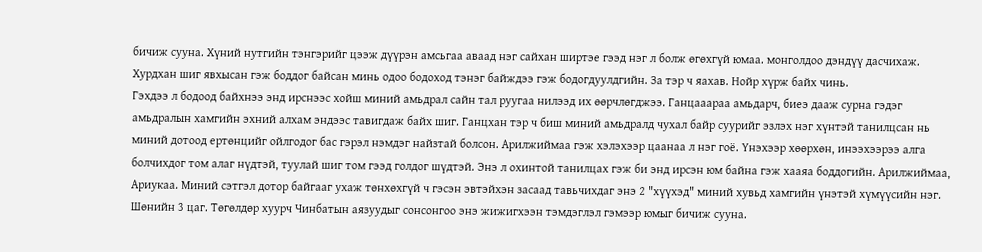бичиж сууна. Хүний нутгийн тэнгэрийг цээж дүүрэн амсьгаа аваад нэг сайхан ширтэе гээд нэг л болж өгөхгүй юмаа. монголдоо дэндүү дасчихаж. Хурдхан шиг явхысан гэж боддог байсан минь одоо бодоход тэнэг байждээ гэж бодогдуулдгийн. За тэр ч яахав. Нойр хүрж байх чинь.
Гэхдээ л бодоод байхнээ энд ирснээс хойш миний амьдрал сайн тал руугаа нилээд их өөрчлөгджээ. Ганцааараа амьдарч, биеэ дааж сурна гэдэг амьдралын хамгийн эхний алхам эндээс тавигдаж байх шиг. Ганцхан тэр ч биш миний амьдралд чухал байр суурийг эзлэх нэг хүнтэй танилцсан нь миний дотоод ертөнцийг ойлгодог бас гэрэл нэмдэг найзтай болсон. Арилжиймаа гэж хэлэхээр цаанаа л нэг гоё. Үнэхээр хөөрхөн, инээхээрээ алга болчихдог том алаг нүдтэй, туулай шиг том гээд голдог шүдтэй. Энэ л охинтой танилцах гэж би энд ирсэн юм байна гэж хааяа боддогийн. Арилжиймаа, Ариукаа. Миний сэтгэл дотор байгааг ухаж төнхөхгүй ч гэсэн эвтэйхэн засаад тавьчихдаг энэ 2 "хүүхэд" миний хувьд хамгийн үнэтэй хүмүүсийн нэг.
Шөнийн 3 цаг. Төгөлдөр хуурч Чинбатын аязуудыг сонсонгоо энэ жижигхээн тэмдэглэл гэмээр юмыг бичиж сууна.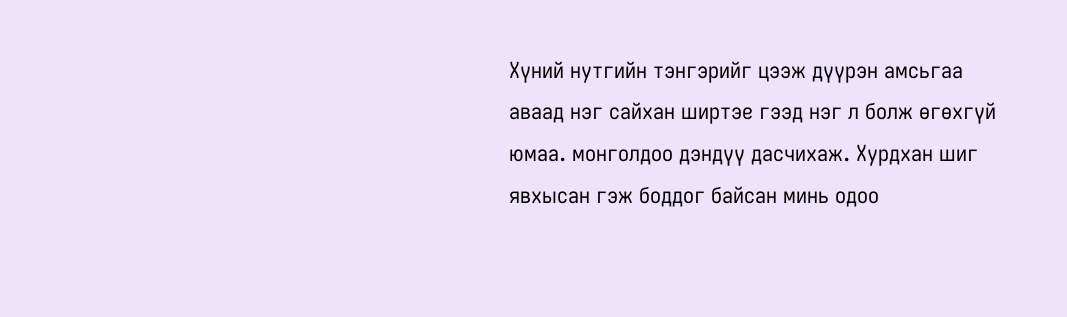Хүний нутгийн тэнгэрийг цээж дүүрэн амсьгаа аваад нэг сайхан ширтэе гээд нэг л болж өгөхгүй юмаа. монголдоо дэндүү дасчихаж. Хурдхан шиг явхысан гэж боддог байсан минь одоо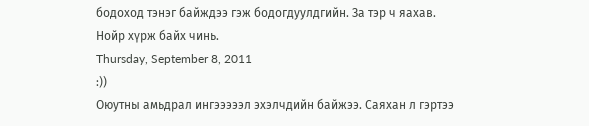бодоход тэнэг байждээ гэж бодогдуулдгийн. За тэр ч яахав. Нойр хүрж байх чинь.
Thursday, September 8, 2011
:))
Оюутны амьдрал ингэээээл эхэлчдийн байжээ. Саяхан л гэртээ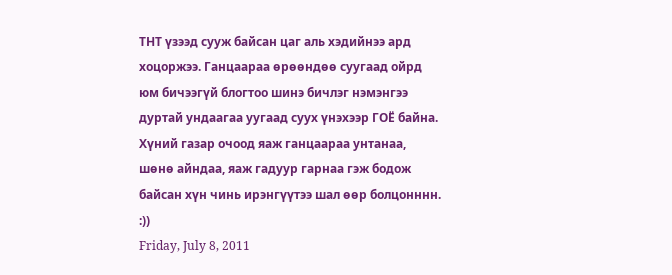ТНТ үзээд сууж байсан цаг аль хэдийнээ ард хоцоржээ. Ганцаараа өрөөндөө суугаад ойрд юм бичээгүй блогтоо шинэ бичлэг нэмэнгээ дуртай ундаагаа уугаад суух үнэхээр ГОЁ байна. Хүний газар очоод яаж ганцаараа унтанаа, шөнө айндаа, яаж гадуур гарнаа гэж бодож байсан хүн чинь ирэнгүүтээ шал өөр болцонннн. :))
Friday, July 8, 2011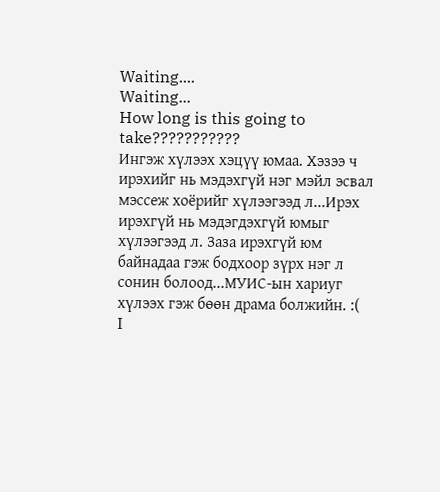Waiting....
Waiting...
How long is this going to take???????????
Ингэж хүлээх хэцүү юмаа. Хэзээ ч ирэхийг нь мэдэхгүй нэг мэйл эсвал мэссеж хоёрийг хүлээгээд л...Ирэх ирэхгүй нь мэдэгдэхгүй юмыг хүлээгээд л. Заза ирэхгүй юм байнадаа гэж бодхоор зүрх нэг л сонин болоод...МУИС-ын хариуг хүлээх гэж бөөн драма болжийн. :(
I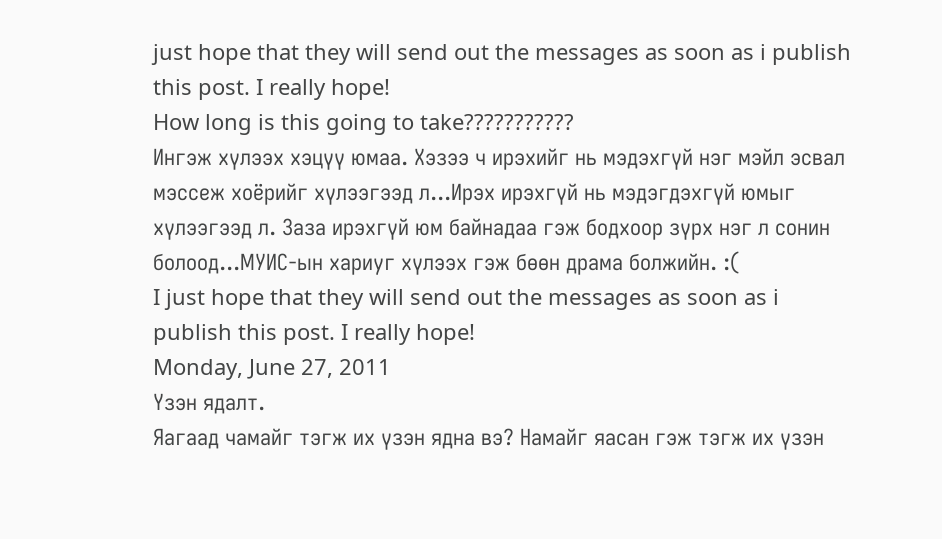just hope that they will send out the messages as soon as i publish this post. I really hope!
How long is this going to take???????????
Ингэж хүлээх хэцүү юмаа. Хэзээ ч ирэхийг нь мэдэхгүй нэг мэйл эсвал мэссеж хоёрийг хүлээгээд л...Ирэх ирэхгүй нь мэдэгдэхгүй юмыг хүлээгээд л. Заза ирэхгүй юм байнадаа гэж бодхоор зүрх нэг л сонин болоод...МУИС-ын хариуг хүлээх гэж бөөн драма болжийн. :(
I just hope that they will send out the messages as soon as i publish this post. I really hope!
Monday, June 27, 2011
Үзэн ядалт.
Яагаад чамайг тэгж их үзэн ядна вэ? Намайг яасан гэж тэгж их үзэн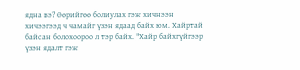ядна вэ? Өөрийгөө болиулах гэж хичнээн хичээгээд ч чамайг үзэн ядаад байх юм. Хайртай байсан болохоороо л тэр байх. "Хайр байхгүйгээр үзэн ядалт гэж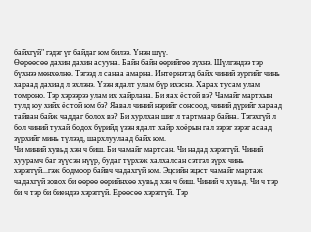байхгүй" гэдэг үг байдаг юм билээ. Үнэн шүү.
Өөрөөсөө дахин дахин асууна. Байн байн өөрийгөө зүхнэ. Шүлгэндээ тэр бүхнээ мөнхөлнө. Тэгээд л санаа амарна. Интернэтэд байх чиний зургийг чинь хараад дахиад л эхлэнэ. Үзэн ядалт улам бүр ихэснэ. Харах тусам улам томроно. Тэр хэрээрээ улам их хайрлана. Би яах ёстой вэ? Чамайг мартхын тулд юу хийх ёстой юм бэ? Яавал чиний нэрийг сонсоод, чиний дүрийг хараад тайван байж чаддаг болох вэ? Би хурлхан шиг л тартмаар байна. Тэгэхгүй л бол чиний тухай бодох бүрийд үзэн ядалт хайр хоёрын гал зэрэг зэрэг асаад зүрхийг минь түлээд, шархлуулаад байх юм.
Чи миний хувьд хэн ч биш. Би чамайг мартсан. Чи надад хэрэггүй. Чиний хуурамч баг зүүсэн нүүр, будаг түрхэж халхалсан сэтгэл зүрх чинь хэрэггүй...гэж бодмоор байвч чадахгүй юм. Эцсийн эцэст чамайг мартаж чадахгүй зовох би өөрөө өөрийнхөө хувьд хэн ч биш. Чиний ч хувьд. Чи ч тэр би ч тэр би биендээ хэрэггүй. Ерөөсөө хэрэггүй. Тэр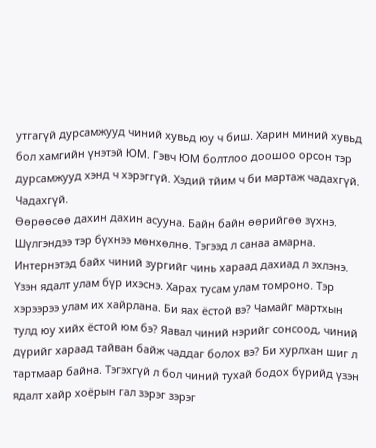утгагүй дурсамжууд чиний хувьд юу ч биш. Харин миний хувьд бол хамгийн үнэтэй ЮМ. Гэвч ЮМ болтлоо доошоо орсон тэр дурсамжууд хэнд ч хэрэггүй. Хэдий тйим ч би мартаж чадахгүй. Чадахгүй.
Өөрөөсөө дахин дахин асууна. Байн байн өөрийгөө зүхнэ. Шүлгэндээ тэр бүхнээ мөнхөлнө. Тэгээд л санаа амарна. Интернэтэд байх чиний зургийг чинь хараад дахиад л эхлэнэ. Үзэн ядалт улам бүр ихэснэ. Харах тусам улам томроно. Тэр хэрээрээ улам их хайрлана. Би яах ёстой вэ? Чамайг мартхын тулд юу хийх ёстой юм бэ? Яавал чиний нэрийг сонсоод, чиний дүрийг хараад тайван байж чаддаг болох вэ? Би хурлхан шиг л тартмаар байна. Тэгэхгүй л бол чиний тухай бодох бүрийд үзэн ядалт хайр хоёрын гал зэрэг зэрэг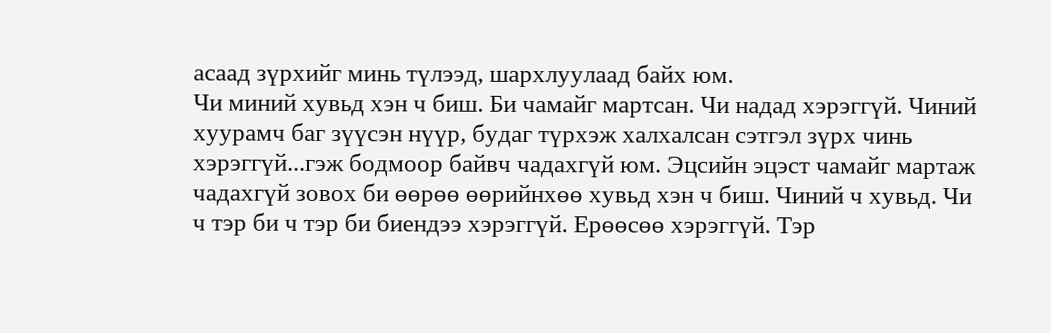асаад зүрхийг минь түлээд, шархлуулаад байх юм.
Чи миний хувьд хэн ч биш. Би чамайг мартсан. Чи надад хэрэггүй. Чиний хуурамч баг зүүсэн нүүр, будаг түрхэж халхалсан сэтгэл зүрх чинь хэрэггүй...гэж бодмоор байвч чадахгүй юм. Эцсийн эцэст чамайг мартаж чадахгүй зовох би өөрөө өөрийнхөө хувьд хэн ч биш. Чиний ч хувьд. Чи ч тэр би ч тэр би биендээ хэрэггүй. Ерөөсөө хэрэггүй. Тэр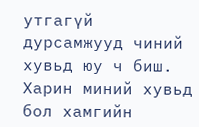утгагүй дурсамжууд чиний хувьд юу ч биш. Харин миний хувьд бол хамгийн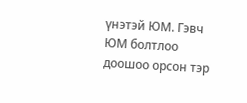үнэтэй ЮМ. Гэвч ЮМ болтлоо доошоо орсон тэр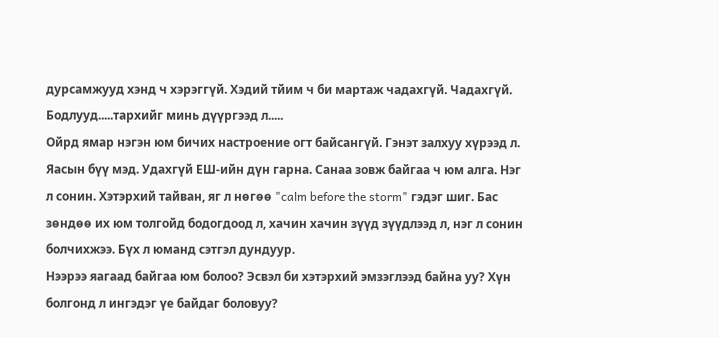дурсамжууд хэнд ч хэрэггүй. Хэдий тйим ч би мартаж чадахгүй. Чадахгүй.
Бодлууд.....тархийг минь дүүргээд л.....
Ойрд ямар нэгэн юм бичих настроение огт байсангүй. Гэнэт залхуу хүрээд л. Яасын бүү мэд. Удахгүй ЕШ-ийн дүн гарна. Санаа зовж байгаа ч юм алга. Нэг л сонин. Хэтэрхий тайван, яг л нөгөө "calm before the storm" гэдэг шиг. Бас зөндөө их юм толгойд бодогдоод л, хачин хачин зүүд зүүдлээд л, нэг л сонин болчихжээ. Бүх л юманд сэтгэл дундуур.
Нээрээ яагаад байгаа юм болоо? Эсвэл би хэтэрхий эмзэглээд байна уу? Хүн болгонд л ингэдэг үе байдаг боловуу?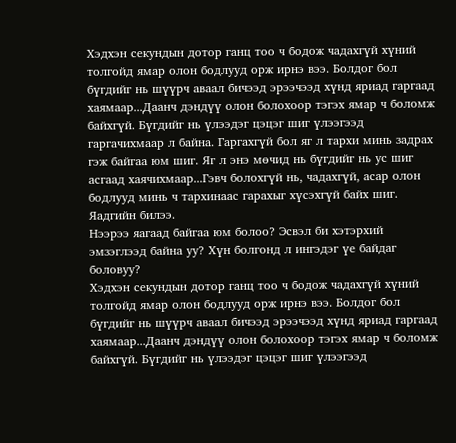Хэдхэн секундын дотор ганц тоо ч бодож чадахгүй хүний толгойд ямар олон бодлууд орж ирнэ вээ. Болдог бол бүгдийг нь шүүрч аваал бичээд эрээчээд хүнд яриад гаргаад хаямаар...Даанч дэндүү олон болохоор тэгэх ямар ч боломж байхгүй. Бүгдийг нь үлээдэг цэцэг шиг үлээгээд гаргачихмаар л байна. Гаргахгүй бол яг л тархи минь задрах гэж байгаа юм шиг. Яг л энэ мөчид нь бүгдийг нь ус шиг асгаад хаячихмаар...Гэвч болохгүй нь, чадахгүй, асар олон бодлууд минь ч тархинаас гарахыг хүсэхгүй байх шиг. Яадгийн билээ.
Нээрээ яагаад байгаа юм болоо? Эсвэл би хэтэрхий эмзэглээд байна уу? Хүн болгонд л ингэдэг үе байдаг боловуу?
Хэдхэн секундын дотор ганц тоо ч бодож чадахгүй хүний толгойд ямар олон бодлууд орж ирнэ вээ. Болдог бол бүгдийг нь шүүрч аваал бичээд эрээчээд хүнд яриад гаргаад хаямаар...Даанч дэндүү олон болохоор тэгэх ямар ч боломж байхгүй. Бүгдийг нь үлээдэг цэцэг шиг үлээгээд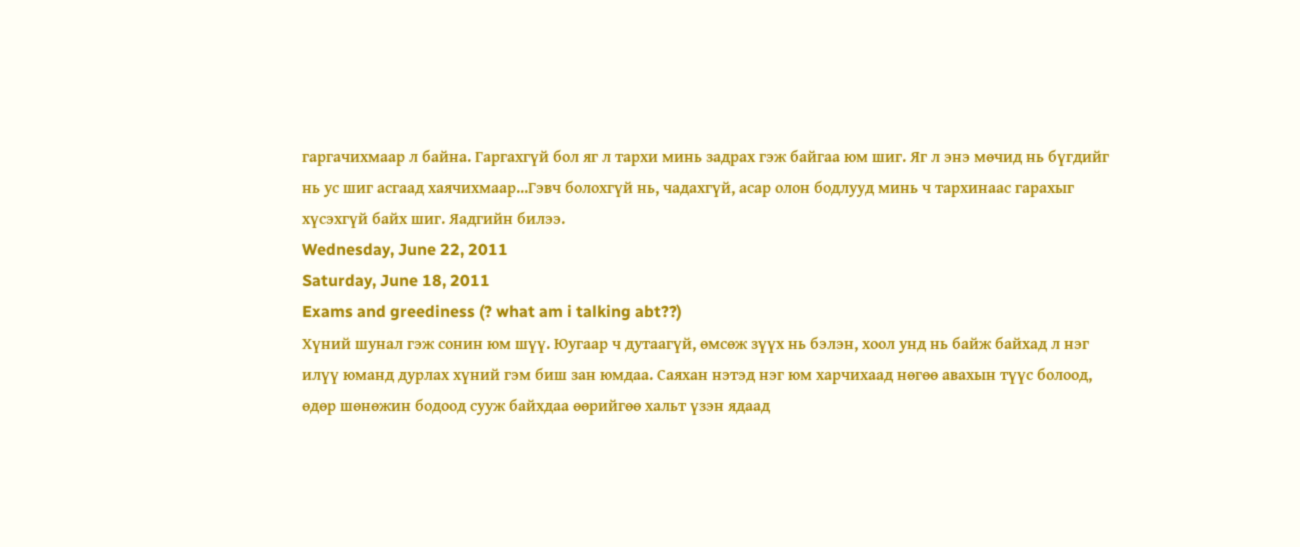гаргачихмаар л байна. Гаргахгүй бол яг л тархи минь задрах гэж байгаа юм шиг. Яг л энэ мөчид нь бүгдийг нь ус шиг асгаад хаячихмаар...Гэвч болохгүй нь, чадахгүй, асар олон бодлууд минь ч тархинаас гарахыг хүсэхгүй байх шиг. Яадгийн билээ.
Wednesday, June 22, 2011
Saturday, June 18, 2011
Exams and greediness (? what am i talking abt??)
Хүний шунал гэж сонин юм шүү. Юугаар ч дутаагүй, өмсөж зүүх нь бэлэн, хоол унд нь байж байхад л нэг илүү юманд дурлах хүний гэм биш зан юмдаа. Саяхан нэтэд нэг юм харчихаад нөгөө авахын түүс болоод, өдөр шөнөжин бодоод сууж байхдаа өөрийгөө хальт үзэн ядаад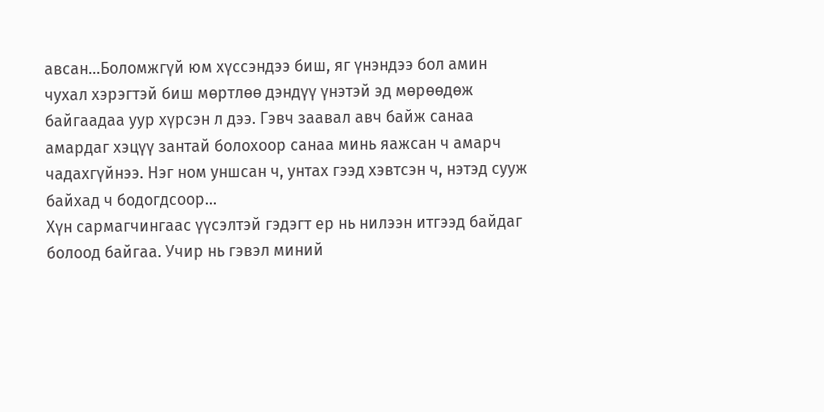авсан...Боломжгүй юм хүссэндээ биш, яг үнэндээ бол амин чухал хэрэгтэй биш мөртлөө дэндүү үнэтэй эд мөрөөдөж байгаадаа уур хүрсэн л дээ. Гэвч заавал авч байж санаа амардаг хэцүү зантай болохоор санаа минь яажсан ч амарч чадахгүйнээ. Нэг ном уншсан ч, унтах гээд хэвтсэн ч, нэтэд сууж байхад ч бодогдсоор...
Хүн сармагчингаас үүсэлтэй гэдэгт ер нь нилээн итгээд байдаг болоод байгаа. Учир нь гэвэл миний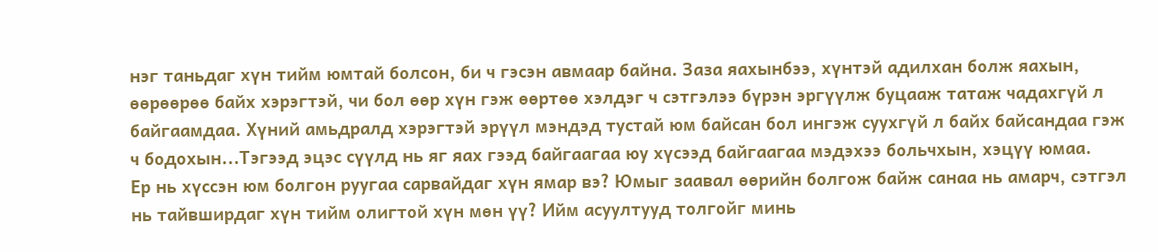нэг таньдаг хүн тийм юмтай болсон, би ч гэсэн авмаар байна. Заза яахынбээ, хүнтэй адилхан болж яахын, өөрөөрөө байх хэрэгтэй, чи бол өөр хүн гэж өөртөө хэлдэг ч сэтгэлээ бүрэн эргүүлж буцааж татаж чадахгүй л байгаамдаа. Хүний амьдралд хэрэгтэй эрүүл мэндэд тустай юм байсан бол ингэж суухгүй л байх байсандаа гэж ч бодохын...Тэгээд эцэс сүүлд нь яг яах гээд байгаагаа юу хүсээд байгаагаа мэдэхээ больчхын, хэцүү юмаа.
Ер нь хүссэн юм болгон руугаа сарвайдаг хүн ямар вэ? Юмыг заавал өөрийн болгож байж санаа нь амарч, сэтгэл нь тайвширдаг хүн тийм олигтой хүн мөн үү? Ийм асуултууд толгойг минь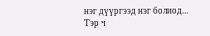нэг дүүргээд нэг болиод...
Тэр ч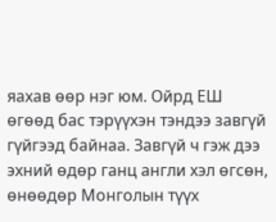яахав өөр нэг юм. Ойрд ЕШ өгөөд бас тэрүүхэн тэндээ завгүй гүйгээд байнаа. Завгүй ч гэж дээ эхний өдөр ганц англи хэл өгсөн, өнөөдөр Монголын түүх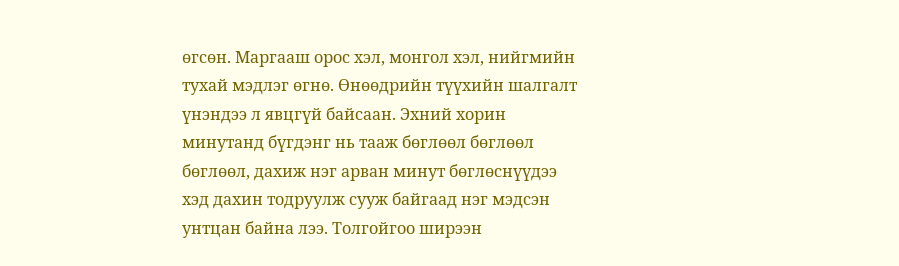өгсөн. Маргааш орос хэл, монгол хэл, нийгмийн тухай мэдлэг өгнө. Өнөөдрийн түүхийн шалгалт үнэндээ л явцгүй байсаан. Эхний хорин минутанд бүгдэнг нь тааж бөглөөл бөглөөл бөглөөл, дахиж нэг арван минут бөглөснүүдээ хэд дахин тодруулж сууж байгаад нэг мэдсэн унтцан байна лээ. Толгойгоо ширээн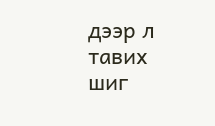дээр л тавих шиг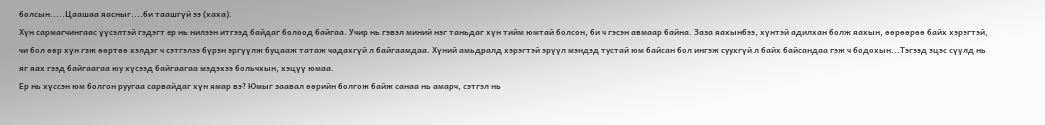болсын.....Цаашаа яасныг....би таашгүй ээ (хаха).
Хүн сармагчингаас үүсэлтэй гэдэгт ер нь нилээн итгээд байдаг болоод байгаа. Учир нь гэвэл миний нэг таньдаг хүн тийм юмтай болсон, би ч гэсэн авмаар байна. Заза яахынбээ, хүнтэй адилхан болж яахын, өөрөөрөө байх хэрэгтэй, чи бол өөр хүн гэж өөртөө хэлдэг ч сэтгэлээ бүрэн эргүүлж буцааж татаж чадахгүй л байгаамдаа. Хүний амьдралд хэрэгтэй эрүүл мэндэд тустай юм байсан бол ингэж суухгүй л байх байсандаа гэж ч бодохын...Тэгээд эцэс сүүлд нь яг яах гээд байгаагаа юу хүсээд байгаагаа мэдэхээ больчхын, хэцүү юмаа.
Ер нь хүссэн юм болгон руугаа сарвайдаг хүн ямар вэ? Юмыг заавал өөрийн болгож байж санаа нь амарч, сэтгэл нь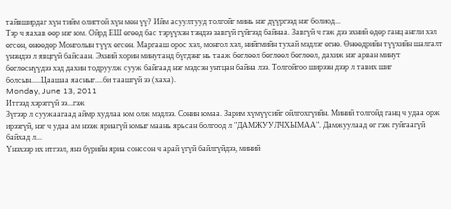тайвширдаг хүн тийм олигтой хүн мөн үү? Ийм асуултууд толгойг минь нэг дүүргээд нэг болиод...
Тэр ч яахав өөр нэг юм. Ойрд ЕШ өгөөд бас тэрүүхэн тэндээ завгүй гүйгээд байнаа. Завгүй ч гэж дээ эхний өдөр ганц англи хэл өгсөн, өнөөдөр Монголын түүх өгсөн. Маргааш орос хэл, монгол хэл, нийгмийн тухай мэдлэг өгнө. Өнөөдрийн түүхийн шалгалт үнэндээ л явцгүй байсаан. Эхний хорин минутанд бүгдэнг нь тааж бөглөөл бөглөөл бөглөөл, дахиж нэг арван минут бөглөснүүдээ хэд дахин тодруулж сууж байгаад нэг мэдсэн унтцан байна лээ. Толгойгоо ширээн дээр л тавих шиг болсын.....Цаашаа яасныг....би таашгүй ээ (хаха).
Monday, June 13, 2011
Итгээд хэрэггүй ээ...гэж
Зүгээр л суужаагаад аймр худлаа юм олж мэдлээ. Сонин юмаа. Зарим хүмүүсийг ойлгохгүийн. Миний толгойд ганц ч удаа орж ирээгүй, нэг ч удаа ам нээж яриагүй юмыг маань ярьсан болгоод л "ДАМЖУУЛЧХЫМАА". Дамжуулаад өг гэж гуйгаагүй байхад л...
Үнэхээр их итгээл, янз бүрийн яриа сонссон ч арай үгүй байлгүйдээ, миний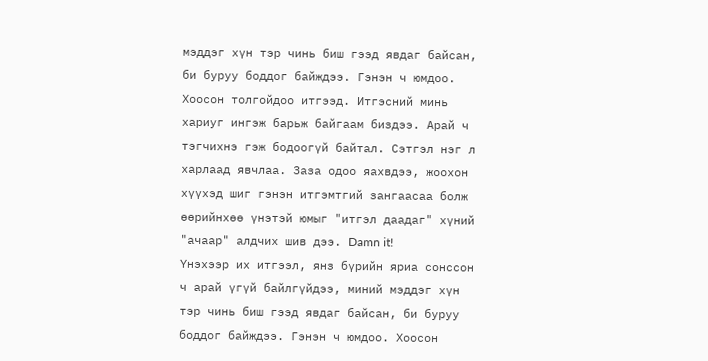мэддэг хүн тэр чинь биш гээд явдаг байсан, би буруу боддог байждээ. Гэнэн ч юмдоо. Хоосон толгойдоо итгээд. Итгэсний минь хариуг ингэж барьж байгаам биздээ. Арай ч тэгчихнэ гэж бодоогүй байтал. Сэтгэл нэг л харлаад явчлаа. Заза одоо яахвдээ, жоохон хүүхэд шиг гэнэн итгэмтгий зангаасаа болж өөрийнхөө үнэтэй юмыг "итгэл даадаг" хүний "ачаар" алдчих шив дээ. Damn it!
Үнэхээр их итгээл, янз бүрийн яриа сонссон ч арай үгүй байлгүйдээ, миний мэддэг хүн тэр чинь биш гээд явдаг байсан, би буруу боддог байждээ. Гэнэн ч юмдоо. Хоосон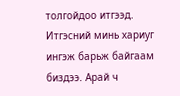толгойдоо итгээд. Итгэсний минь хариуг ингэж барьж байгаам биздээ. Арай ч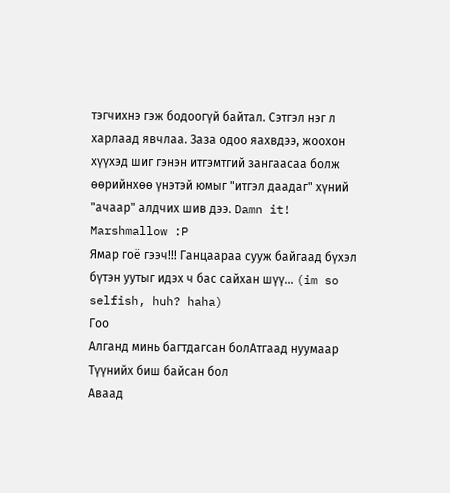тэгчихнэ гэж бодоогүй байтал. Сэтгэл нэг л харлаад явчлаа. Заза одоо яахвдээ, жоохон хүүхэд шиг гэнэн итгэмтгий зангаасаа болж өөрийнхөө үнэтэй юмыг "итгэл даадаг" хүний "ачаар" алдчих шив дээ. Damn it!
Marshmallow :P
Ямар гоё гээч!!! Ганцаараа сууж байгаад бүхэл бүтэн уутыг идэх ч бас сайхан шүү... (im so selfish, huh? haha)
Гоо
Алганд минь багтдагсан болАтгаад нуумаар
Түүнийх биш байсан бол
Аваад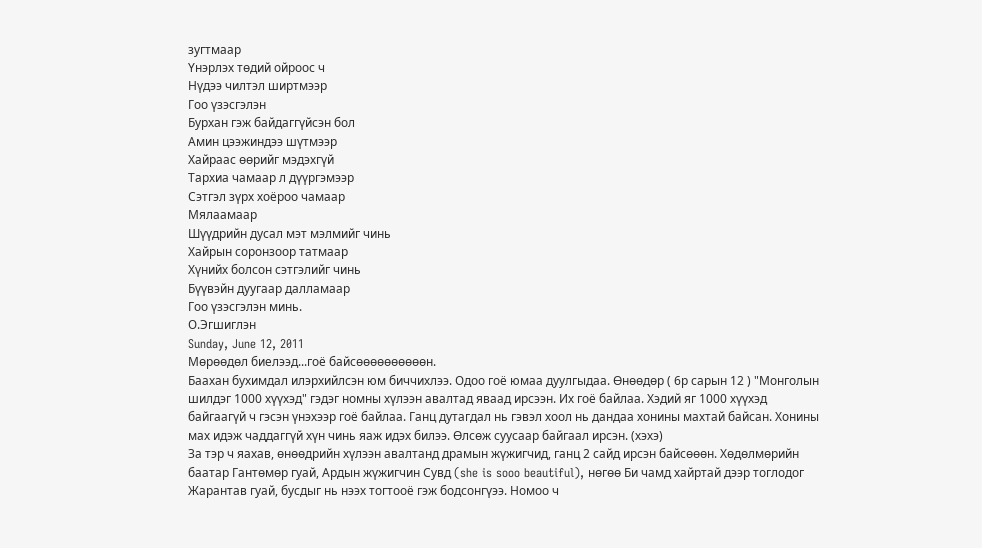зугтмаар
Үнэрлэх төдий ойроос ч
Нүдээ чилтэл ширтмээр
Гоо үзэсгэлэн
Бурхан гэж байдаггүйсэн бол
Амин цээжиндээ шүтмээр
Хайраас өөрийг мэдэхгүй
Тархиа чамаар л дүүргэмээр
Сэтгэл зүрх хоёроо чамаар
Мялаамаар
Шүүдрийн дусал мэт мэлмийг чинь
Хайрын соронзоор татмаар
Хүнийх болсон сэтгэлийг чинь
Бүүвэйн дуугаар далламаар
Гоо үзэсгэлэн минь.
О.Эгшиглэн
Sunday, June 12, 2011
Мөрөөдөл биелээд...гоё байсөөөөөөөөөөн.
Баахан бухимдал илэрхийлсэн юм биччихлээ. Одоо гоё юмаа дуулгыдаа. Өнөөдөр ( 6р сарын 12 ) "Монголын шилдэг 1000 хүүхэд" гэдэг номны хүлээн авалтад яваад ирсээн. Их гоё байлаа. Хэдий яг 1000 хүүхэд байгаагүй ч гэсэн үнэхээр гоё байлаа. Ганц дутагдал нь гэвэл хоол нь дандаа хонины махтай байсан. Хонины мах идэж чаддаггүй хүн чинь яаж идэх билээ. Өлсөж суусаар байгаал ирсэн. (хэхэ)
За тэр ч яахав, өнөөдрийн хүлээн авалтанд драмын жүжигчид, ганц 2 сайд ирсэн байсөөөн. Хөдөлмөрийн баатар Гантөмөр гуай, Ардын жүжигчин Сувд (she is sooo beautiful), нөгөө Би чамд хайртай дээр тоглодог Жарантав гуай, бусдыг нь нээх тогтооё гэж бодсонгүээ. Номоо ч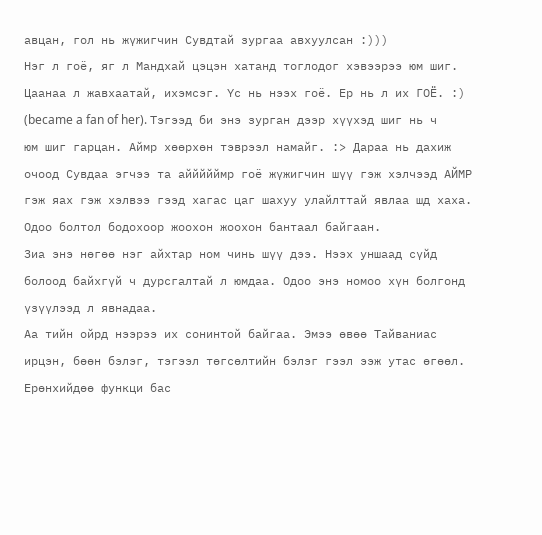авцан, гол нь жүжигчин Сувдтай зургаа авхуулсан :)))
Нэг л гоё, яг л Мандхай цэцэн хатанд тоглодог хэвээрээ юм шиг. Цаанаа л жавхаатай, ихэмсэг. Үс нь нээх гоё. Ер нь л их ГОЁ. :) (became a fan of her). Тэгээд би энэ зурган дээр хүүхэд шиг нь ч юм шиг гарцан. Аймр хөөрхөн тэврээл намайг. :> Дараа нь дахиж очоод Сувдаа эгчээ та аййййймр гоё жүжигчин шүү гэж хэлчээд АЙМР гэж яах гэж хэлвээ гээд хагас цаг шахуу улайлттай явлаа шд хаха. Одоо болтол бодохоор жоохон жоохон бантаал байгаан.
Зиа энэ нөгөө нэг айхтар ном чинь шүү дээ. Нээх уншаад сүйд болоод байхгүй ч дурсгалтай л юмдаа. Одоо энэ номоо хүн болгонд үзүүлээд л явнадаа.
Аа тийн ойрд нээрээ их сонинтой байгаа. Эмээ өвөө Тайваниас ирцэн, бөөн бэлэг, тэгээл төгсөлтийн бэлэг гээл ээж утас өгөөл.
Ерөнхийдөө функци бас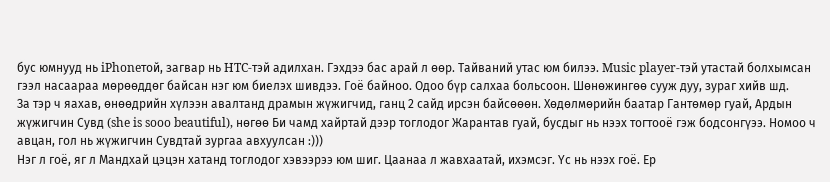бус юмнууд нь iPhoneтой, загвар нь HTC-тэй адилхан. Гэхдээ бас арай л өөр. Тайваний утас юм билээ. Music player-тэй утастай болхымсан гээл насаараа мөрөөддөг байсан нэг юм биелэх шивдээ. Гоё байноо. Одоо бүр салхаа больсоон. Шөнөжингөө сууж дуу, зураг хийв шд.
За тэр ч яахав, өнөөдрийн хүлээн авалтанд драмын жүжигчид, ганц 2 сайд ирсэн байсөөөн. Хөдөлмөрийн баатар Гантөмөр гуай, Ардын жүжигчин Сувд (she is sooo beautiful), нөгөө Би чамд хайртай дээр тоглодог Жарантав гуай, бусдыг нь нээх тогтооё гэж бодсонгүээ. Номоо ч авцан, гол нь жүжигчин Сувдтай зургаа авхуулсан :)))
Нэг л гоё, яг л Мандхай цэцэн хатанд тоглодог хэвээрээ юм шиг. Цаанаа л жавхаатай, ихэмсэг. Үс нь нээх гоё. Ер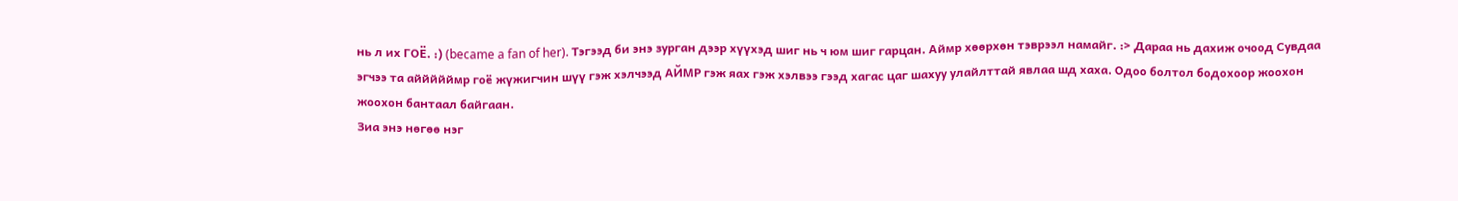нь л их ГОЁ. :) (became a fan of her). Тэгээд би энэ зурган дээр хүүхэд шиг нь ч юм шиг гарцан. Аймр хөөрхөн тэврээл намайг. :> Дараа нь дахиж очоод Сувдаа эгчээ та аййййймр гоё жүжигчин шүү гэж хэлчээд АЙМР гэж яах гэж хэлвээ гээд хагас цаг шахуу улайлттай явлаа шд хаха. Одоо болтол бодохоор жоохон жоохон бантаал байгаан.
Зиа энэ нөгөө нэг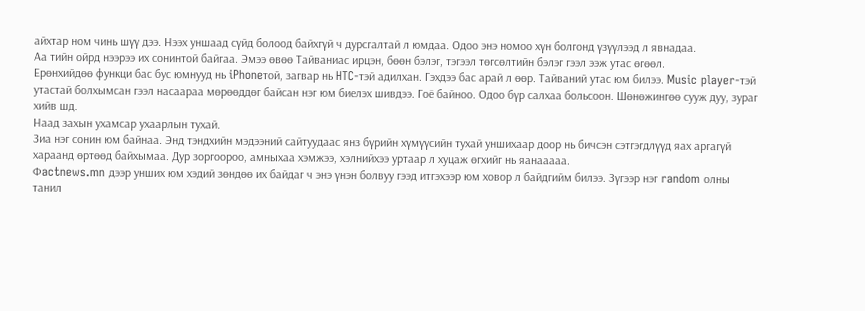айхтар ном чинь шүү дээ. Нээх уншаад сүйд болоод байхгүй ч дурсгалтай л юмдаа. Одоо энэ номоо хүн болгонд үзүүлээд л явнадаа.
Аа тийн ойрд нээрээ их сонинтой байгаа. Эмээ өвөө Тайваниас ирцэн, бөөн бэлэг, тэгээл төгсөлтийн бэлэг гээл ээж утас өгөөл.
Ерөнхийдөө функци бас бус юмнууд нь iPhoneтой, загвар нь HTC-тэй адилхан. Гэхдээ бас арай л өөр. Тайваний утас юм билээ. Music player-тэй утастай болхымсан гээл насаараа мөрөөддөг байсан нэг юм биелэх шивдээ. Гоё байноо. Одоо бүр салхаа больсоон. Шөнөжингөө сууж дуу, зураг хийв шд.
Наад захын ухамсар ухаарлын тухай.
Зиа нэг сонин юм байнаа. Энд тэндхийн мэдээний сайтуудаас янз бүрийн хүмүүсийн тухай уншихаар доор нь бичсэн сэтгэгдлүүд яах аргагүй хараанд өртөөд байхымаа. Дур зоргоороо, амныхаа хэмжээ, хэлнийхээ уртаар л хуцаж өгхийг нь яанааааа.
Фactnews.mn дээр унших юм хэдий зөндөө их байдаг ч энэ үнэн болвуу гээд итгэхээр юм ховор л байдгийм билээ. Зүгээр нэг random олны танил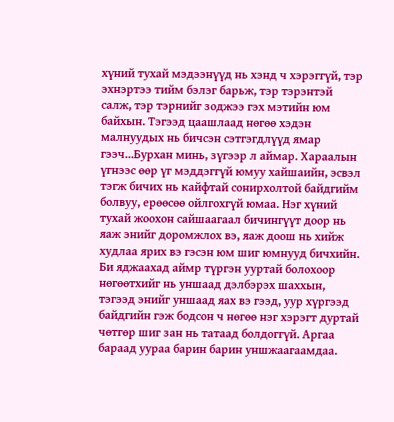хүний тухай мэдээнүүд нь хэнд ч хэрэггүй, тэр эхнэртээ тийм бэлэг барьж, тэр тэрэнтэй салж, тэр тэрнийг зоджээ гэх мэтийн юм байхын. Тэгээд цаашлаад нөгөө хэдэн малнуудых нь бичсэн сэтгэгдлүүд ямар гээч...Бурхан минь, зүгээр л аймар. Хараалын үгнээс өөр үг мэддэггүй юмуу хайшаийн, эсвэл тэгж бичих нь кайфтай сонирхолтой байдгийм болвуу, ерөөсөө ойлгохгүй юмаа. Нэг хүний тухай жоохон сайшаагаал бичингүүт доор нь яаж энийг доромжлох вэ, яаж доош нь хийж худлаа ярих вэ гэсэн юм шиг юмнууд бичхийн. Би яджаахад аймр түргэн ууртай болохоор нөгөөтхийг нь уншаад дэлбэрэх шаххын, тэгээд энийг уншаад яах вэ гээд, уур хүргээд байдгийн гэж бодсон ч нөгөө нэг хэрэгт дуртай чөтгөр шиг зан нь татаад болдоггүй. Аргаа бараад уураа барин барин уншжаагаамдаа.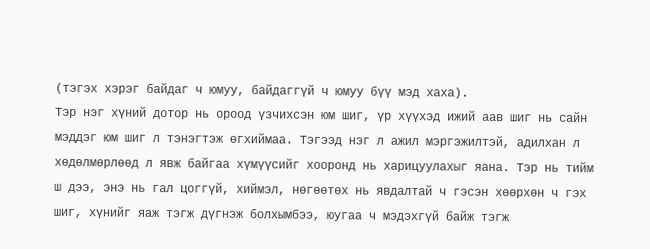(тэгэх хэрэг байдаг ч юмуу, байдаггүй ч юмуу бүү мэд хаха).
Тэр нэг хүний дотор нь ороод үзчихсэн юм шиг, үр хүүхэд ижий аав шиг нь сайн мэддэг юм шиг л тэнэгтэж өгхиймаа. Тэгээд нэг л ажил мэргэжилтэй, адилхан л хөдөлмөрлөөд л явж байгаа хүмүүсийг хооронд нь харицуулахыг яана. Тэр нь тийм ш дээ, энэ нь гал цоггүй, хиймэл, нөгөөтөх нь явдалтай ч гэсэн хөөрхөн ч гэх шиг, хүнийг яаж тэгж дүгнэж болхымбээ, юугаа ч мэдэхгүй байж тэгж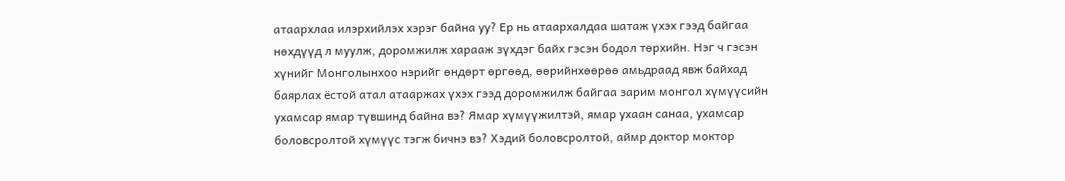атаархлаа илэрхийлэх хэрэг байна уу? Ер нь атаархалдаа шатаж үхэх гээд байгаа нөхдүүд л муулж, доромжилж харааж зүхдэг байх гэсэн бодол төрхийн. Нэг ч гэсэн хүнийг Монголынхоо нэрийг өндөрт өргөөд, өөрийнхөөрөө амьдраад явж байхад баярлах ёстой атал атааржах үхэх гээд доромжилж байгаа зарим монгол хүмүүсийн ухамсар ямар түвшинд байна вэ? Ямар хүмүүжилтэй, ямар ухаан санаа, ухамсар боловсролтой хүмүүс тэгж бичнэ вэ? Хэдий боловсролтой, аймр доктор моктор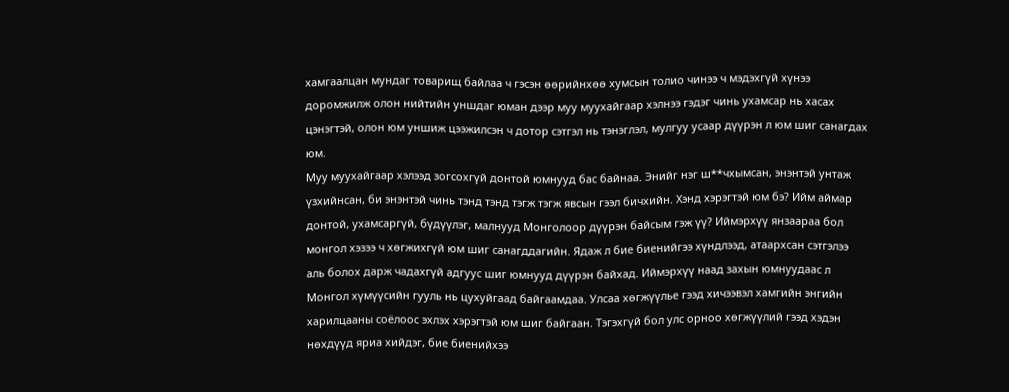хамгаалцан мундаг товарищ байлаа ч гэсэн өөрийнхөө хумсын толио чинээ ч мэдэхгүй хүнээ доромжилж олон нийтийн уншдаг юман дээр муу муухайгаар хэлнээ гэдэг чинь ухамсар нь хасах цэнэгтэй, олон юм уншиж цээжилсэн ч дотор сэтгэл нь тэнэглэл, мулгуу усаар дүүрэн л юм шиг санагдах юм.
Муу муухайгаар хэлээд зогсохгүй донтой юмнууд бас байнаа. Энийг нэг ш**чхымсан, энэнтэй унтаж үзхийнсан, би энэнтэй чинь тэнд тэнд тэгж тэгж явсын гээл бичхийн. Хэнд хэрэгтэй юм бэ? Ийм аймар донтой, ухамсаргүй, бүдүүлэг, малнууд Монголоор дүүрэн байсым гэж үү? Иймэрхүү янзаараа бол монгол хэзээ ч хөгжихгүй юм шиг санагддагийн. Ядаж л бие биенийгээ хүндлээд, атаархсан сэтгэлээ аль болох дарж чадахгүй адгуус шиг юмнууд дүүрэн байхад. Иймэрхүү наад захын юмнуудаас л Монгол хүмүүсийн гууль нь цухуйгаад байгаамдаа. Улсаа хөгжүүлье гээд хичээвэл хамгийн энгийн харилцааны соёлоос эхлэх хэрэгтэй юм шиг байгаан. Тэгэхгүй бол улс орноо хөгжүүлий гээд хэдэн нөхдүүд яриа хийдэг, бие биенийхээ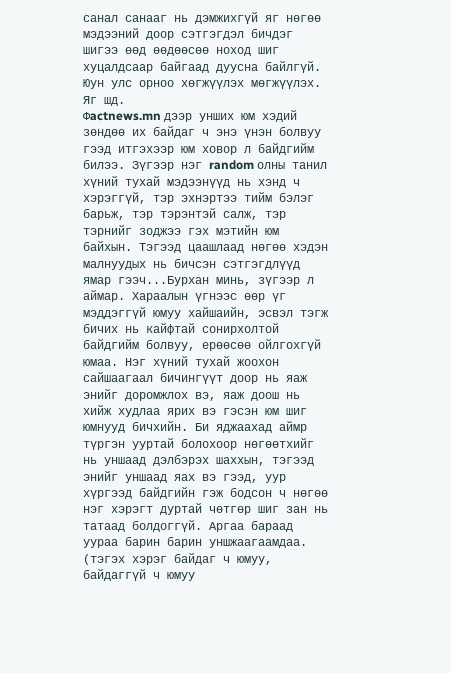санал санааг нь дэмжихгүй яг нөгөө мэдээний доор сэтгэгдэл бичдэг шигээ өөд өөдөөсөө ноход шиг хуцалдсаар байгаад дуусна байлгүй. Юун улс орноо хөгжүүлэх мөгжүүлэх. Яг шд.
Фactnews.mn дээр унших юм хэдий зөндөө их байдаг ч энэ үнэн болвуу гээд итгэхээр юм ховор л байдгийм билээ. Зүгээр нэг random олны танил хүний тухай мэдээнүүд нь хэнд ч хэрэггүй, тэр эхнэртээ тийм бэлэг барьж, тэр тэрэнтэй салж, тэр тэрнийг зоджээ гэх мэтийн юм байхын. Тэгээд цаашлаад нөгөө хэдэн малнуудых нь бичсэн сэтгэгдлүүд ямар гээч...Бурхан минь, зүгээр л аймар. Хараалын үгнээс өөр үг мэддэггүй юмуу хайшаийн, эсвэл тэгж бичих нь кайфтай сонирхолтой байдгийм болвуу, ерөөсөө ойлгохгүй юмаа. Нэг хүний тухай жоохон сайшаагаал бичингүүт доор нь яаж энийг доромжлох вэ, яаж доош нь хийж худлаа ярих вэ гэсэн юм шиг юмнууд бичхийн. Би яджаахад аймр түргэн ууртай болохоор нөгөөтхийг нь уншаад дэлбэрэх шаххын, тэгээд энийг уншаад яах вэ гээд, уур хүргээд байдгийн гэж бодсон ч нөгөө нэг хэрэгт дуртай чөтгөр шиг зан нь татаад болдоггүй. Аргаа бараад уураа барин барин уншжаагаамдаа. (тэгэх хэрэг байдаг ч юмуу, байдаггүй ч юмуу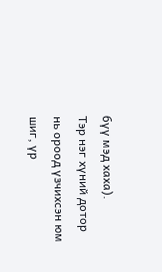бүү мэд хаха).
Тэр нэг хүний дотор нь ороод үзчихсэн юм шиг, үр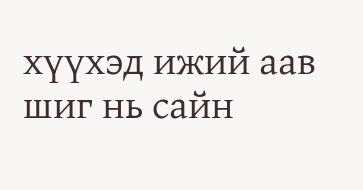хүүхэд ижий аав шиг нь сайн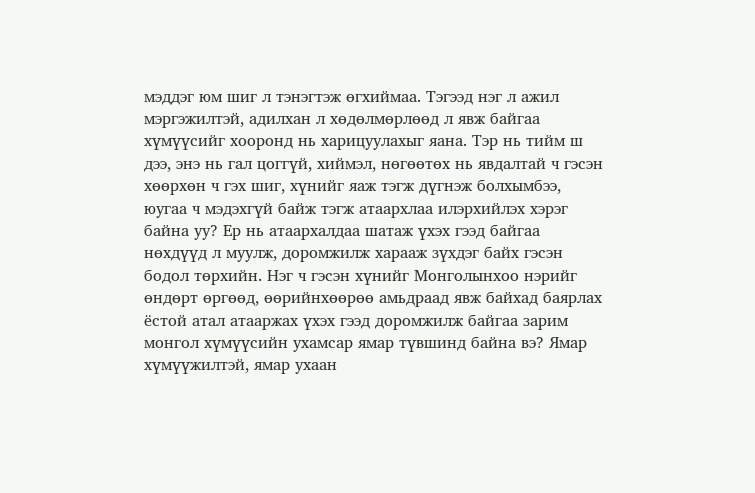мэддэг юм шиг л тэнэгтэж өгхиймаа. Тэгээд нэг л ажил мэргэжилтэй, адилхан л хөдөлмөрлөөд л явж байгаа хүмүүсийг хооронд нь харицуулахыг яана. Тэр нь тийм ш дээ, энэ нь гал цоггүй, хиймэл, нөгөөтөх нь явдалтай ч гэсэн хөөрхөн ч гэх шиг, хүнийг яаж тэгж дүгнэж болхымбээ, юугаа ч мэдэхгүй байж тэгж атаархлаа илэрхийлэх хэрэг байна уу? Ер нь атаархалдаа шатаж үхэх гээд байгаа нөхдүүд л муулж, доромжилж харааж зүхдэг байх гэсэн бодол төрхийн. Нэг ч гэсэн хүнийг Монголынхоо нэрийг өндөрт өргөөд, өөрийнхөөрөө амьдраад явж байхад баярлах ёстой атал атааржах үхэх гээд доромжилж байгаа зарим монгол хүмүүсийн ухамсар ямар түвшинд байна вэ? Ямар хүмүүжилтэй, ямар ухаан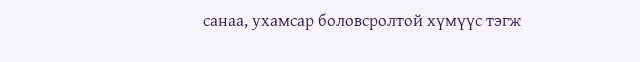санаа, ухамсар боловсролтой хүмүүс тэгж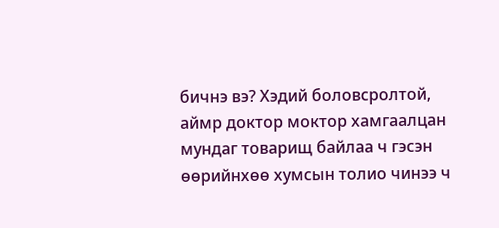бичнэ вэ? Хэдий боловсролтой, аймр доктор моктор хамгаалцан мундаг товарищ байлаа ч гэсэн өөрийнхөө хумсын толио чинээ ч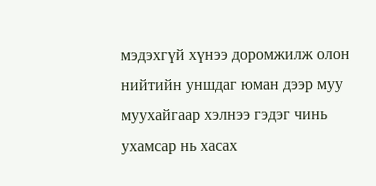мэдэхгүй хүнээ доромжилж олон нийтийн уншдаг юман дээр муу муухайгаар хэлнээ гэдэг чинь ухамсар нь хасах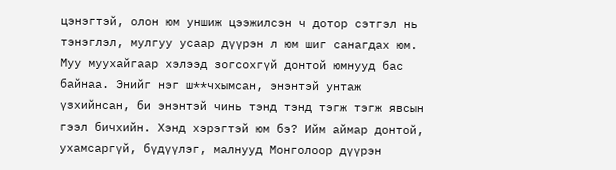цэнэгтэй, олон юм уншиж цээжилсэн ч дотор сэтгэл нь тэнэглэл, мулгуу усаар дүүрэн л юм шиг санагдах юм.
Муу муухайгаар хэлээд зогсохгүй донтой юмнууд бас байнаа. Энийг нэг ш**чхымсан, энэнтэй унтаж үзхийнсан, би энэнтэй чинь тэнд тэнд тэгж тэгж явсын гээл бичхийн. Хэнд хэрэгтэй юм бэ? Ийм аймар донтой, ухамсаргүй, бүдүүлэг, малнууд Монголоор дүүрэн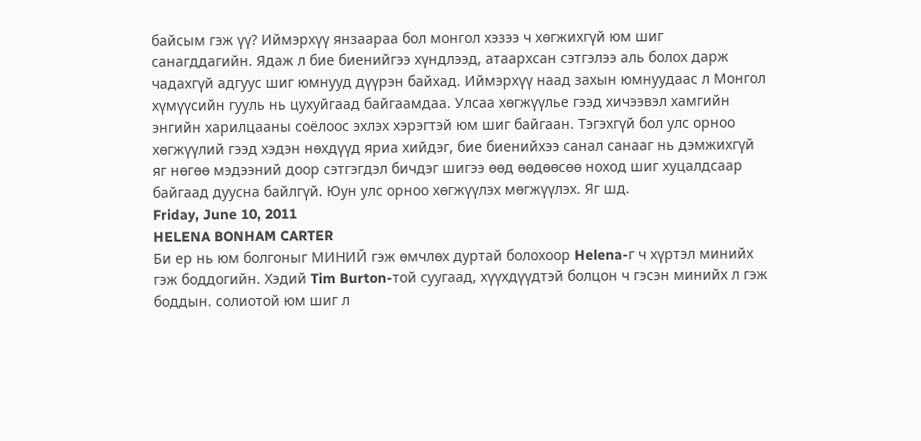байсым гэж үү? Иймэрхүү янзаараа бол монгол хэзээ ч хөгжихгүй юм шиг санагддагийн. Ядаж л бие биенийгээ хүндлээд, атаархсан сэтгэлээ аль болох дарж чадахгүй адгуус шиг юмнууд дүүрэн байхад. Иймэрхүү наад захын юмнуудаас л Монгол хүмүүсийн гууль нь цухуйгаад байгаамдаа. Улсаа хөгжүүлье гээд хичээвэл хамгийн энгийн харилцааны соёлоос эхлэх хэрэгтэй юм шиг байгаан. Тэгэхгүй бол улс орноо хөгжүүлий гээд хэдэн нөхдүүд яриа хийдэг, бие биенийхээ санал санааг нь дэмжихгүй яг нөгөө мэдээний доор сэтгэгдэл бичдэг шигээ өөд өөдөөсөө ноход шиг хуцалдсаар байгаад дуусна байлгүй. Юун улс орноо хөгжүүлэх мөгжүүлэх. Яг шд.
Friday, June 10, 2011
HELENA BONHAM CARTER
Би ер нь юм болгоныг МИНИЙ гэж өмчлөх дуртай болохоор Helena-г ч хүртэл минийх гэж боддогийн. Хэдий Tim Burton-той суугаад, хүүхдүүдтэй болцон ч гэсэн минийх л гэж боддын. солиотой юм шиг л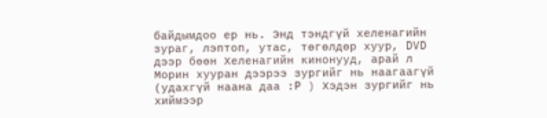байдымдоо ер нь. Энд тэндгүй хеленагийн зураг, лэптоп, утас, төгөлдөр хуур, DVD дээр бөөн Хеленагийн кинонууд, арай л Морин хууран дээрээ зургийг нь наагаагүй (удахгүй наана даа :P ) Хэдэн зургийг нь хиймээр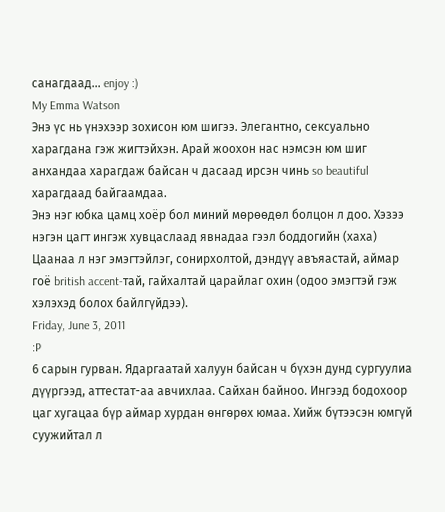санагдаад... enjoy :)
My Emma Watson
Энэ үс нь үнэхээр зохисон юм шигээ. Элегантно, сексуально харагдана гэж жигтэйхэн. Арай жоохон нас нэмсэн юм шиг анхандаа харагдаж байсан ч дасаад ирсэн чинь so beautiful харагдаад байгаамдаа.
Энэ нэг юбка цамц хоёр бол миний мөрөөдөл болцон л доо. Хэзээ нэгэн цагт ингэж хувцаслаад явнадаа гээл боддогийн (хаха)
Цаанаа л нэг эмэгтэйлэг, сонирхолтой, дэндүү авъяастай, аймар гоё british accent-тай, гайхалтай царайлаг охин (одоо эмэгтэй гэж хэлэхэд болох байлгүйдээ).
Friday, June 3, 2011
:P
6 сарын гурван. Ядаргаатай халуун байсан ч бүхэн дунд сургуулиа дүүргээд, аттестат-аа авчихлаа. Сайхан байноо. Ингээд бодохоор цаг хугацаа бүр аймар хурдан өнгөрөх юмаа. Хийж бүтээсэн юмгүй суужийтал л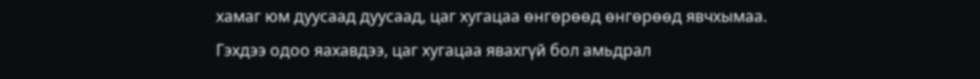хамаг юм дуусаад дуусаад, цаг хугацаа өнгөрөөд өнгөрөөд явчхымаа. Гэхдээ одоо яахавдээ, цаг хугацаа явахгүй бол амьдрал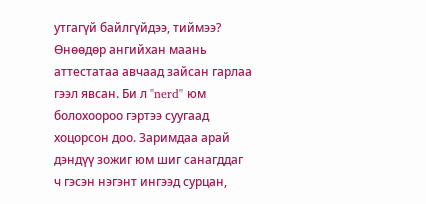утгагүй байлгүйдээ, тиймээ?
Өнөөдөр ангийхан маань аттестатаа авчаад зайсан гарлаа гээл явсан. Би л "nerd" юм болохоороо гэртээ суугаад хоцорсон доо. Заримдаа арай дэндүү зожиг юм шиг санагддаг ч гэсэн нэгэнт ингээд сурцан,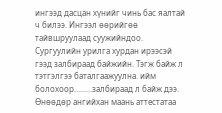ингээд дасцан хүнийг чинь бас яалтай ч билээ. Ингээл өөрийгөө тайвшруулаад суужийндоо. Сургуулийн урилга хурдан ирээсэй гээд залбираад байжийн. Тэгж байж л тэтгэлгээ баталгаажуулна. ийм болохоор.........залбираад л байж дээ.
Өнөөдөр ангийхан маань аттестатаа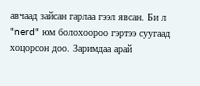авчаад зайсан гарлаа гээл явсан. Би л "nerd" юм болохоороо гэртээ суугаад хоцорсон доо. Заримдаа арай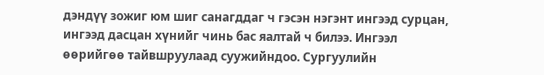дэндүү зожиг юм шиг санагддаг ч гэсэн нэгэнт ингээд сурцан, ингээд дасцан хүнийг чинь бас яалтай ч билээ. Ингээл өөрийгөө тайвшруулаад суужийндоо. Сургуулийн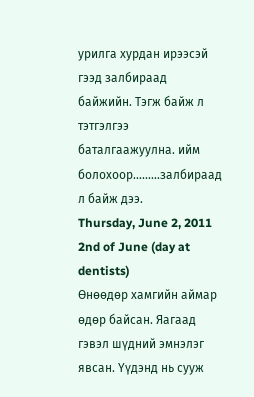урилга хурдан ирээсэй гээд залбираад байжийн. Тэгж байж л тэтгэлгээ баталгаажуулна. ийм болохоор.........залбираад л байж дээ.
Thursday, June 2, 2011
2nd of June (day at dentists)
Өнөөдөр хамгийн аймар өдөр байсан. Яагаад гэвэл шүдний эмнэлэг явсан. Үүдэнд нь сууж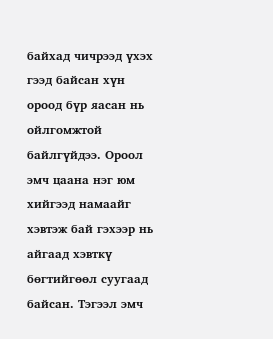байхад чичрээд үхэх гээд байсан хүн ороод бүр яасан нь ойлгомжтой байлгүйдээ. Ороол эмч цаана нэг юм хийгээд намаайг хэвтэж бай гэхээр нь айгаад хэвткү бөгтийгөөл суугаад байсан. Тэгээл эмч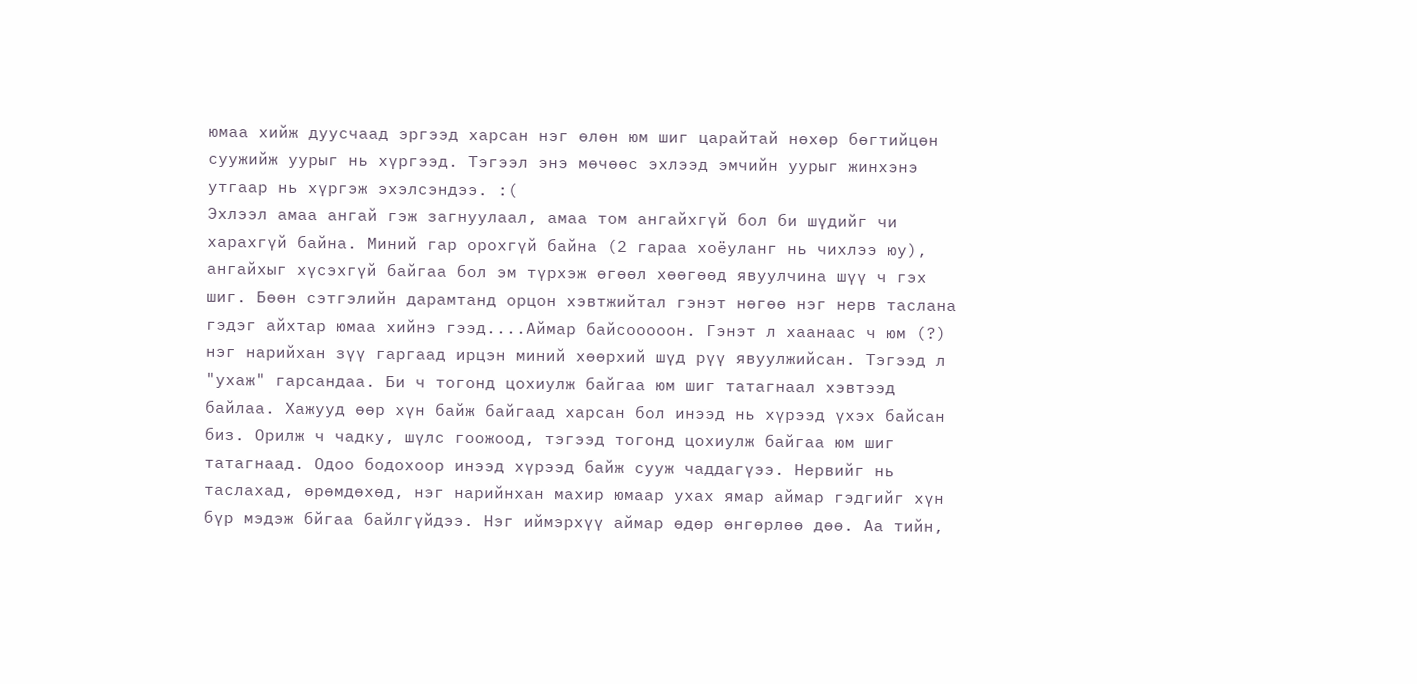юмаа хийж дуусчаад эргээд харсан нэг өлөн юм шиг царайтай нөхөр бөгтийцөн суужийж уурыг нь хүргээд. Тэгээл энэ мөчөөс эхлээд эмчийн уурыг жинхэнэ утгаар нь хүргэж эхэлсэндээ. :(
Эхлээл амаа ангай гэж загнуулаал, амаа том ангайхгүй бол би шүдийг чи харахгүй байна. Миний гар орохгүй байна (2 гараа хоёуланг нь чихлээ юу), ангайхыг хүсэхгүй байгаа бол эм түрхэж өгөөл хөөгөөд явуулчина шүү ч гэх шиг. Бөөн сэтгэлийн дарамтанд орцон хэвтжийтал гэнэт нөгөө нэг нерв таслана гэдэг айхтар юмаа хийнэ гээд....Аймар байсооооон. Гэнэт л хаанаас ч юм (?) нэг нарийхан зүү гаргаад ирцэн миний хөөрхий шүд рүү явуулжийсан. Тэгээд л "ухаж" гарсандаа. Би ч тогонд цохиулж байгаа юм шиг татагнаал хэвтээд байлаа. Хажууд өөр хүн байж байгаад харсан бол инээд нь хүрээд үхэх байсан биз. Орилж ч чадку, шүлс гоожоод, тэгээд тогонд цохиулж байгаа юм шиг татагнаад. Одоо бодохоор инээд хүрээд байж сууж чаддагүээ. Нервийг нь таслахад, өрөмдөхөд, нэг нарийнхан махир юмаар ухах ямар аймар гэдгийг хүн бүр мэдэж бйгаа байлгүйдээ. Нэг иймэрхүү аймар өдөр өнгөрлөө дөө. Аа тийн,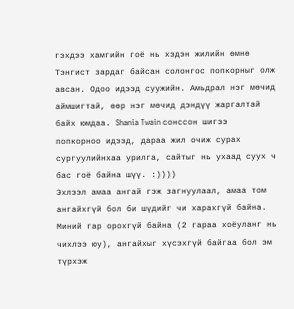гэхдээ хамгийн гоё нь хэдэн жилийн өмнө Тэнгист зардаг байсан солонгос попкорныг олж авсан. Одоо идээд суужийн. Амьдрал нэг мөчид аймшигтай, өөр нэг мөчид дэндүү жаргалтай байх юмдаа. Shania Twain сонссон шигээ попкорноо идээд, дараа жил очиж сурах сургуулийнхаа урилга, сайтыг нь ухаад суух ч бас гоё байна шүү. :))))
Эхлээл амаа ангай гэж загнуулаал, амаа том ангайхгүй бол би шүдийг чи харахгүй байна. Миний гар орохгүй байна (2 гараа хоёуланг нь чихлээ юу), ангайхыг хүсэхгүй байгаа бол эм түрхэж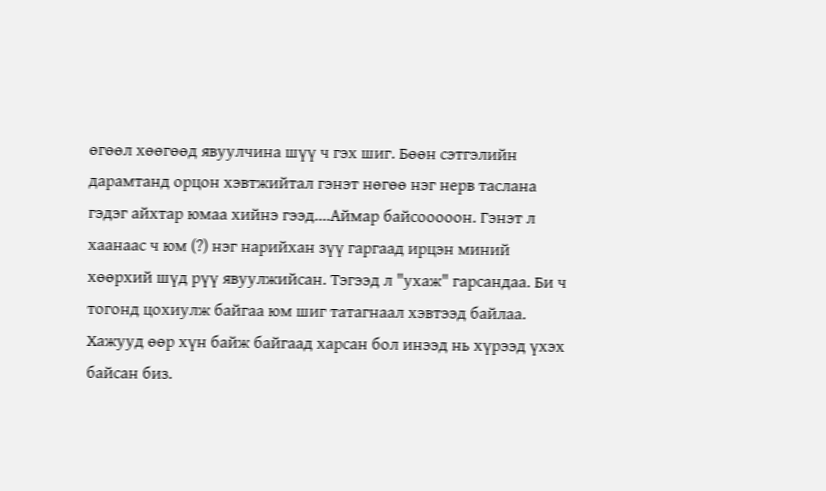өгөөл хөөгөөд явуулчина шүү ч гэх шиг. Бөөн сэтгэлийн дарамтанд орцон хэвтжийтал гэнэт нөгөө нэг нерв таслана гэдэг айхтар юмаа хийнэ гээд....Аймар байсооооон. Гэнэт л хаанаас ч юм (?) нэг нарийхан зүү гаргаад ирцэн миний хөөрхий шүд рүү явуулжийсан. Тэгээд л "ухаж" гарсандаа. Би ч тогонд цохиулж байгаа юм шиг татагнаал хэвтээд байлаа. Хажууд өөр хүн байж байгаад харсан бол инээд нь хүрээд үхэх байсан биз.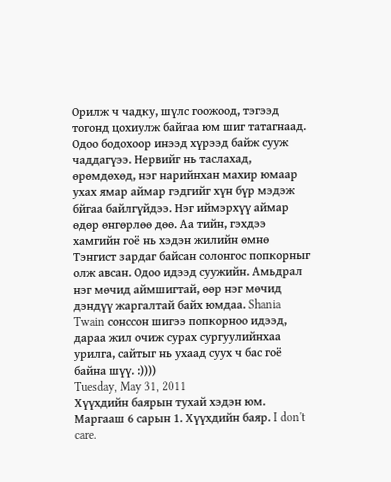Орилж ч чадку, шүлс гоожоод, тэгээд тогонд цохиулж байгаа юм шиг татагнаад. Одоо бодохоор инээд хүрээд байж сууж чаддагүээ. Нервийг нь таслахад, өрөмдөхөд, нэг нарийнхан махир юмаар ухах ямар аймар гэдгийг хүн бүр мэдэж бйгаа байлгүйдээ. Нэг иймэрхүү аймар өдөр өнгөрлөө дөө. Аа тийн, гэхдээ хамгийн гоё нь хэдэн жилийн өмнө Тэнгист зардаг байсан солонгос попкорныг олж авсан. Одоо идээд суужийн. Амьдрал нэг мөчид аймшигтай, өөр нэг мөчид дэндүү жаргалтай байх юмдаа. Shania Twain сонссон шигээ попкорноо идээд, дараа жил очиж сурах сургуулийнхаа урилга, сайтыг нь ухаад суух ч бас гоё байна шүү. :))))
Tuesday, May 31, 2011
Хүүхдийн баярын тухай хэдэн юм.
Маргааш 6 сарын 1. Хүүхдийн баяр. I don't care.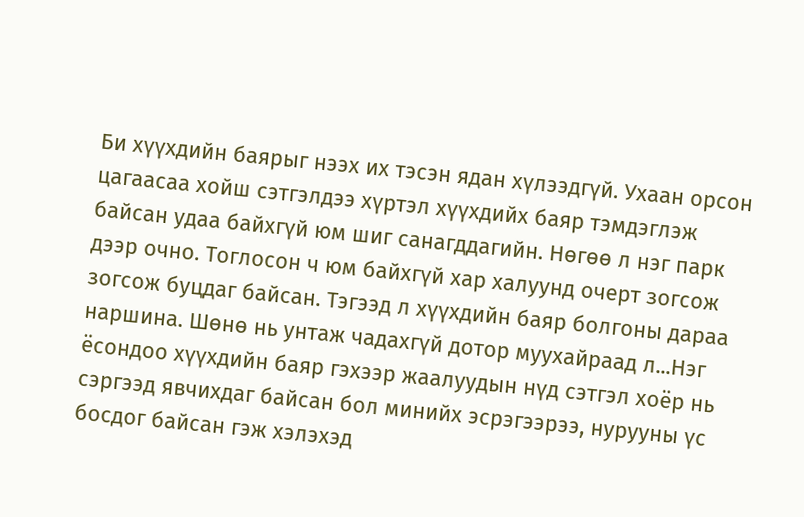Би хүүхдийн баярыг нээх их тэсэн ядан хүлээдгүй. Ухаан орсон цагаасаа хойш сэтгэлдээ хүртэл хүүхдийх баяр тэмдэглэж байсан удаа байхгүй юм шиг санагддагийн. Нөгөө л нэг парк дээр очно. Тоглосон ч юм байхгүй хар халуунд очерт зогсож зогсож буцдаг байсан. Тэгээд л хүүхдийн баяр болгоны дараа наршина. Шөнө нь унтаж чадахгүй дотор муухайраад л...Нэг ёсондоо хүүхдийн баяр гэхээр жаалуудын нүд сэтгэл хоёр нь сэргээд явчихдаг байсан бол минийх эсрэгээрээ, нурууны үс босдог байсан гэж хэлэхэд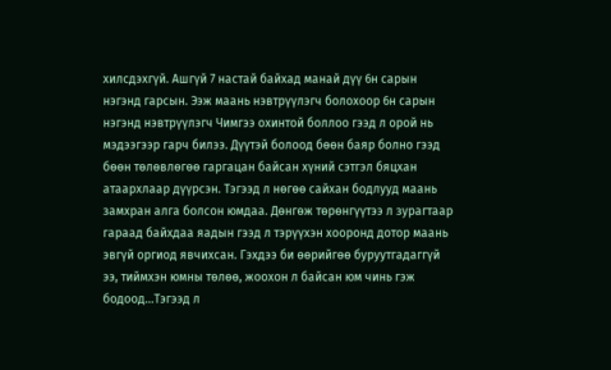хилсдэхгүй. Ашгүй 7 настай байхад манай дүү 6н сарын нэгэнд гарсын. Ээж маань нэвтрүүлэгч болохоор 6н сарын нэгэнд нэвтрүүлэгч Чимгээ охинтой боллоо гээд л орой нь мэдээгээр гарч билээ. Дүүтэй болоод бөөн баяр болно гээд бөөн төлөвлөгөө гаргацан байсан хүний сэтгэл бяцхан атаархлаар дүүрсэн. Тэгээд л нөгөө сайхан бодлууд маань замхран алга болсон юмдаа. Дөнгөж төрөнгүүтээ л зурагтаар гараад байхдаа яадын гээд л тэрүүхэн хооронд дотор маань эвгүй оргиод явчихсан. Гэхдээ би өөрийгөө буруутгадаггүй ээ, тиймхэн юмны төлөө, жоохон л байсан юм чинь гэж бодоод...Тэгээд л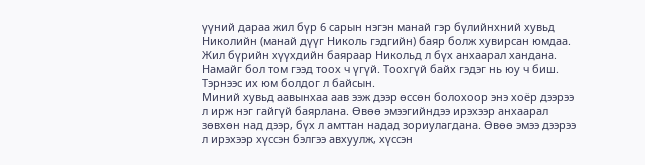үүний дараа жил бүр 6 сарын нэгэн манай гэр бүлийнхний хувьд Николийн (манай дүүг Николь гэдгийн) баяр болж хувирсан юмдаа. Жил бүрийн хүүхдийн баяраар Никольд л бүх анхаарал хандана. Намайг бол том гээд тоох ч үгүй. Тоохгүй байх гэдэг нь юу ч биш. Тэрнээс их юм болдог л байсын.
Миний хувьд аавынхаа аав ээж дээр өссөн болохоор энэ хоёр дээрээ л ирж нэг гайгүй баярлана. Өвөө эмээгийндээ ирэхээр анхаарал зөвхөн над дээр, бүх л амттан надад зориулагдана. Өвөө эмээ дээрээ л ирэхээр хүссэн бэлгээ авхуулж, хүссэн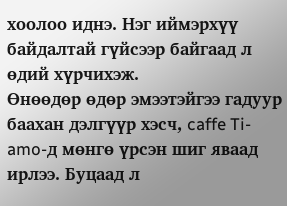хоолоо иднэ. Нэг иймэрхүү байдалтай гүйсээр байгаад л өдий хүрчихэж.
Өнөөдөр өдөр эмээтэйгээ гадуур баахан дэлгүүр хэсч, caffe Ti-amo-д мөнгө үрсэн шиг яваад ирлээ. Буцаад л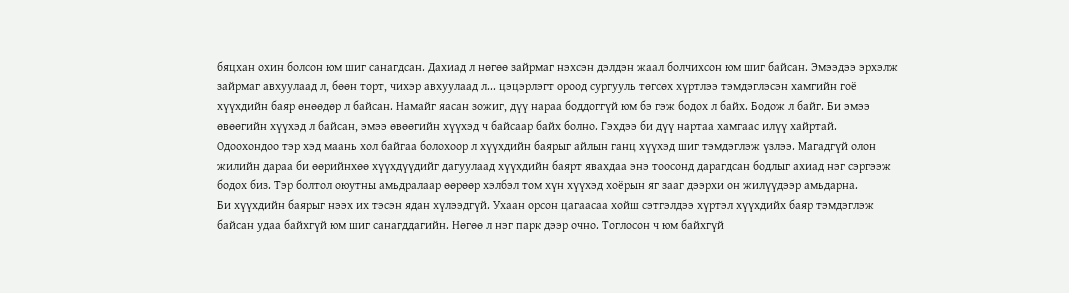бяцхан охин болсон юм шиг санагдсан. Дахиад л нөгөө зайрмаг нэхсэн дэлдэн жаал болчихсон юм шиг байсан. Эмээдээ эрхэлж зайрмаг авхуулаад л, бөөн торт, чихэр авхуулаад л... цэцэрлэгт ороод сургууль төгсөх хүртлээ тэмдэглэсэн хамгийн гоё хүүхдийн баяр өнөөдөр л байсан. Намайг яасан зожиг, дүү нараа боддоггүй юм бэ гэж бодох л байх. Бодож л байг. Би эмээ өвөөгийн хүүхэд л байсан, эмээ өвөөгийн хүүхэд ч байсаар байх болно. Гэхдээ би дүү нартаа хамгаас илүү хайртай. Одоохондоо тэр хэд маань хол байгаа болохоор л хүүхдийн баярыг айлын ганц хүүхэд шиг тэмдэглэж үзлээ. Магадгүй олон жилийн дараа би өөрийнхөө хүүхдүүдийг дагуулаад хүүхдийн баярт явахдаа энэ тоосонд дарагдсан бодлыг ахиад нэг сэргээж бодох биз. Тэр болтол оюутны амьдралаар өөрөөр хэлбэл том хүн хүүхэд хоёрын яг зааг дээрхи он жилүүдээр амьдарна.
Би хүүхдийн баярыг нээх их тэсэн ядан хүлээдгүй. Ухаан орсон цагаасаа хойш сэтгэлдээ хүртэл хүүхдийх баяр тэмдэглэж байсан удаа байхгүй юм шиг санагддагийн. Нөгөө л нэг парк дээр очно. Тоглосон ч юм байхгүй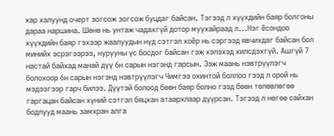хар халуунд очерт зогсож зогсож буцдаг байсан. Тэгээд л хүүхдийн баяр болгоны дараа наршина. Шөнө нь унтаж чадахгүй дотор муухайраад л...Нэг ёсондоо хүүхдийн баяр гэхээр жаалуудын нүд сэтгэл хоёр нь сэргээд явчихдаг байсан бол минийх эсрэгээрээ, нурууны үс босдог байсан гэж хэлэхэд хилсдэхгүй. Ашгүй 7 настай байхад манай дүү 6н сарын нэгэнд гарсын. Ээж маань нэвтрүүлэгч болохоор 6н сарын нэгэнд нэвтрүүлэгч Чимгээ охинтой боллоо гээд л орой нь мэдээгээр гарч билээ. Дүүтэй болоод бөөн баяр болно гээд бөөн төлөвлөгөө гаргацан байсан хүний сэтгэл бяцхан атаархлаар дүүрсэн. Тэгээд л нөгөө сайхан бодлууд маань замхран алга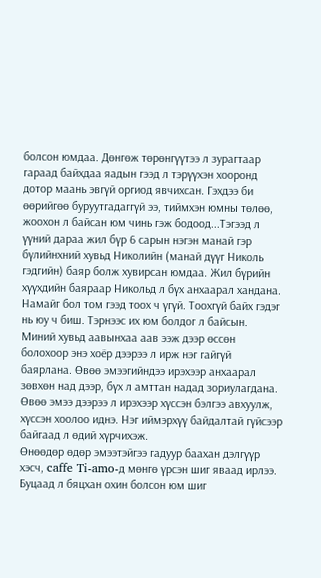болсон юмдаа. Дөнгөж төрөнгүүтээ л зурагтаар гараад байхдаа яадын гээд л тэрүүхэн хооронд дотор маань эвгүй оргиод явчихсан. Гэхдээ би өөрийгөө буруутгадаггүй ээ, тиймхэн юмны төлөө, жоохон л байсан юм чинь гэж бодоод...Тэгээд л үүний дараа жил бүр 6 сарын нэгэн манай гэр бүлийнхний хувьд Николийн (манай дүүг Николь гэдгийн) баяр болж хувирсан юмдаа. Жил бүрийн хүүхдийн баяраар Никольд л бүх анхаарал хандана. Намайг бол том гээд тоох ч үгүй. Тоохгүй байх гэдэг нь юу ч биш. Тэрнээс их юм болдог л байсын.
Миний хувьд аавынхаа аав ээж дээр өссөн болохоор энэ хоёр дээрээ л ирж нэг гайгүй баярлана. Өвөө эмээгийндээ ирэхээр анхаарал зөвхөн над дээр, бүх л амттан надад зориулагдана. Өвөө эмээ дээрээ л ирэхээр хүссэн бэлгээ авхуулж, хүссэн хоолоо иднэ. Нэг иймэрхүү байдалтай гүйсээр байгаад л өдий хүрчихэж.
Өнөөдөр өдөр эмээтэйгээ гадуур баахан дэлгүүр хэсч, caffe Ti-amo-д мөнгө үрсэн шиг яваад ирлээ. Буцаад л бяцхан охин болсон юм шиг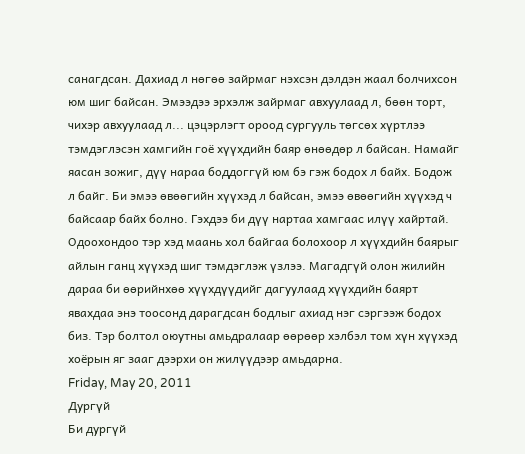санагдсан. Дахиад л нөгөө зайрмаг нэхсэн дэлдэн жаал болчихсон юм шиг байсан. Эмээдээ эрхэлж зайрмаг авхуулаад л, бөөн торт, чихэр авхуулаад л... цэцэрлэгт ороод сургууль төгсөх хүртлээ тэмдэглэсэн хамгийн гоё хүүхдийн баяр өнөөдөр л байсан. Намайг яасан зожиг, дүү нараа боддоггүй юм бэ гэж бодох л байх. Бодож л байг. Би эмээ өвөөгийн хүүхэд л байсан, эмээ өвөөгийн хүүхэд ч байсаар байх болно. Гэхдээ би дүү нартаа хамгаас илүү хайртай. Одоохондоо тэр хэд маань хол байгаа болохоор л хүүхдийн баярыг айлын ганц хүүхэд шиг тэмдэглэж үзлээ. Магадгүй олон жилийн дараа би өөрийнхөө хүүхдүүдийг дагуулаад хүүхдийн баярт явахдаа энэ тоосонд дарагдсан бодлыг ахиад нэг сэргээж бодох биз. Тэр болтол оюутны амьдралаар өөрөөр хэлбэл том хүн хүүхэд хоёрын яг зааг дээрхи он жилүүдээр амьдарна.
Friday, May 20, 2011
Дургүй
Би дургүй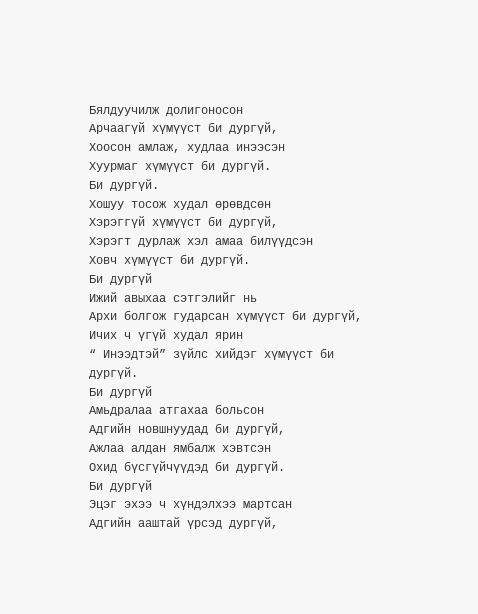Бялдуучилж долигоносон
Арчаагүй хүмүүст би дургүй,
Хоосон амлаж, худлаа инээсэн
Хуурмаг хүмүүст би дургүй.
Би дургүй.
Хошуу тосож худал өрөвдсөн
Хэрэггүй хүмүүст би дургүй,
Хэрэгт дурлаж хэл амаа билүүдсэн
Ховч хүмүүст би дургүй.
Би дургүй
Ижий авыхаа сэтгэлийг нь
Архи болгож гударсан хүмүүст би дургүй,
Ичих ч үгүй худал ярин
“ Инээдтэй” зүйлс хийдэг хүмүүст би дургүй.
Би дургүй
Амьдралаа атгахаа больсон
Адгийн новшнуудад би дургүй,
Ажлаа алдан ямбалж хэвтсэн
Охид бүсгүйчүүдэд би дургүй.
Би дургүй
Эцэг эхээ ч хүндэлхээ мартсан
Адгийн ааштай үрсэд дургүй,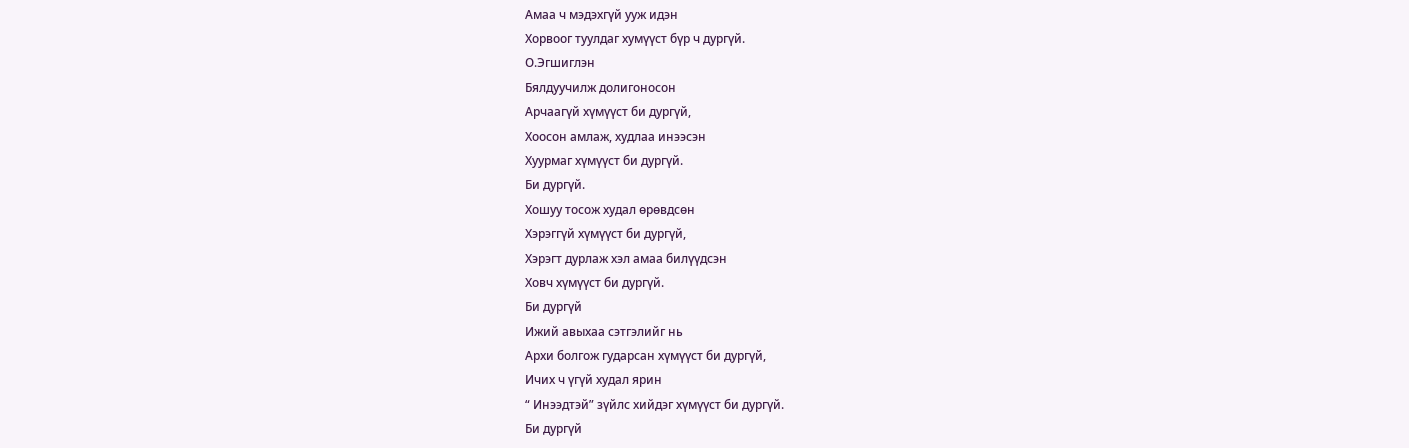Амаа ч мэдэхгүй ууж идэн
Хорвоог туулдаг хумүүст бүр ч дургүй.
О.Эгшиглэн
Бялдуучилж долигоносон
Арчаагүй хүмүүст би дургүй,
Хоосон амлаж, худлаа инээсэн
Хуурмаг хүмүүст би дургүй.
Би дургүй.
Хошуу тосож худал өрөвдсөн
Хэрэггүй хүмүүст би дургүй,
Хэрэгт дурлаж хэл амаа билүүдсэн
Ховч хүмүүст би дургүй.
Би дургүй
Ижий авыхаа сэтгэлийг нь
Архи болгож гударсан хүмүүст би дургүй,
Ичих ч үгүй худал ярин
“ Инээдтэй” зүйлс хийдэг хүмүүст би дургүй.
Би дургүй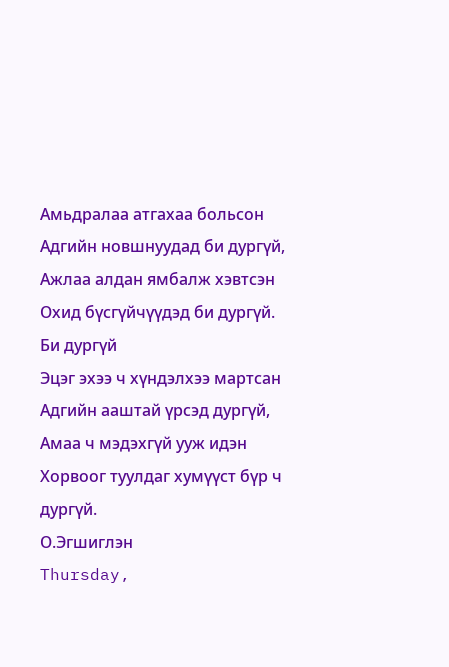Амьдралаа атгахаа больсон
Адгийн новшнуудад би дургүй,
Ажлаа алдан ямбалж хэвтсэн
Охид бүсгүйчүүдэд би дургүй.
Би дургүй
Эцэг эхээ ч хүндэлхээ мартсан
Адгийн ааштай үрсэд дургүй,
Амаа ч мэдэхгүй ууж идэн
Хорвоог туулдаг хумүүст бүр ч дургүй.
О.Эгшиглэн
Thursday,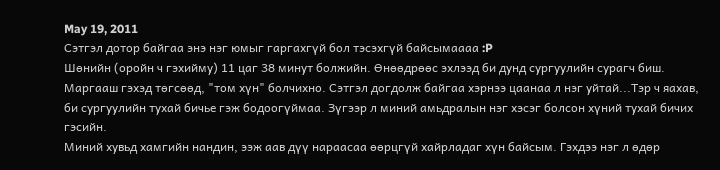May 19, 2011
Сэтгэл дотор байгаа энэ нэг юмыг гаргахгүй бол тэсэхгүй байсымаааа :P
Шөнийн (оройн ч гэхийму) 11 цаг 38 минут болжийн. Өнөөдрөөс эхлээд би дунд сургуулийн сурагч биш. Маргааш гэхэд төгсөөд, "том хүн" болчихно. Сэтгэл догдолж байгаа хэрнээ цаанаа л нэг уйтай...Тэр ч яахав, би сургуулийн тухай бичье гэж бодоогүймаа. Зүгээр л миний амьдралын нэг хэсэг болсон хүний тухай бичих гэсийн.
Миний хувьд хамгийн нандин, ээж аав дүү нараасаа өөрцгүй хайрладаг хүн байсым. Гэхдээ нэг л өдөр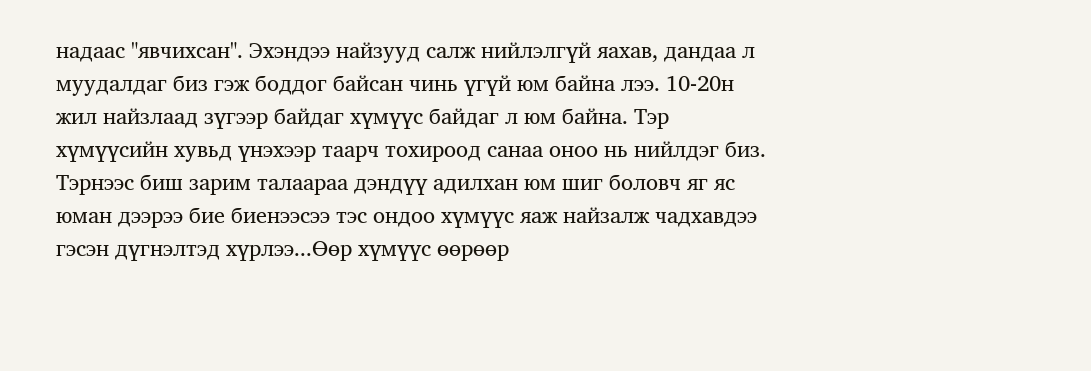надаас "явчихсан". Эхэндээ найзууд салж нийлэлгүй яахав, дандаа л муудалдаг биз гэж боддог байсан чинь үгүй юм байна лээ. 10-20н жил найзлаад зүгээр байдаг хүмүүс байдаг л юм байна. Тэр хүмүүсийн хувьд үнэхээр таарч тохироод санаа оноо нь нийлдэг биз. Тэрнээс биш зарим талаараа дэндүү адилхан юм шиг боловч яг яс юман дээрээ бие биенээсээ тэс ондоо хүмүүс яаж найзалж чадхавдээ гэсэн дүгнэлтэд хүрлээ...Өөр хүмүүс өөрөөр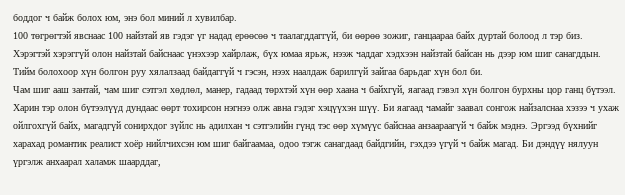боддог ч байж болох юм, энэ бол миний л хувилбар.
100 төгрөгтэй явснаас 100 найзтай яв гэдэг үг надад ерөөсөө ч таалагддаггүй, би өөрөө зожиг, ганцаараа байх дуртай болоод л тэр биз. Хэрэгтэй хэрэггүй олон найзтай байснаас үнэхээр хайрлаж, бүх юмаа ярьж, нээж чаддаг хэдхээн найзтай байсан нь дээр юм шиг санагддын. Тийм болохоор хүн болгон руу хялалзаад байдаггүй ч гэсэн, нээх наалдаж барилгүй зайгаа барьдаг хүн бол би.
Чам шиг ааш зантай, чам шиг сэтгэл хөдлөл, манер, гадаад төрхтэй хүн өөр хаана ч байхгүй, яагаад гэвэл хүн болгон бурхны цор ганц бүтээл. Харин тэр олон бүтээлүүд дундаас өөрт тохирсон нэгнээ олж авна гэдэг хэцүүхэн шүү. Би яагаад чамайг заавал сонгож найзалснаа хэзээ ч ухаж ойлгохгүй байх, магадгүй сонирхдог зүйлс нь адилхан ч сэтгэлийн гүнд тэс өөр хүмүүс байснаа анзаараагүй ч байж мэднэ. Эргээд бүхнийг харахад романтик реалист хоёр нийлчихсэн юм шиг байгаамаа, одоо тэгж санагдаад байдгийн, гэхдээ үгүй ч байж магад. Би дэндүү нялуун үргэлж анхаарал халамж шаарддаг,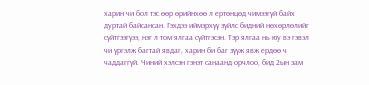харин чи бол тэс өөр өрийнхөө л ертөнцөд чимээгүй байх дуртай байсансан. Гэхдээ иймэрхүү зүйлс бидний нөхөрлөлийг сүйтгээгүээ, нэг л том ялгаа сүйтгэсэн. Тэр ялгаа нь юу вэ гэвэл чи үргэлж багтай явдаг, харин би баг зүүж явж ердөө ч чаддаггүй. Чиний хэлсэн гэнэт санаанд орчлоо, бид 2ын зам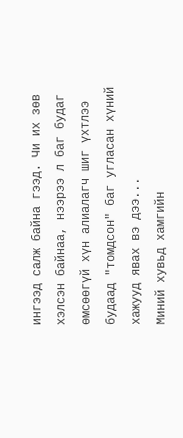ингээд салж байна гээд. Чи их зөв хэлсэн байнаа, нээрээ л баг будаг өмсөөгүй хүн алиалагч шиг үхтлээ будаад "томдсон" баг угласан хүний хажууд явах вэ дээ...
Миний хувьд хамгийн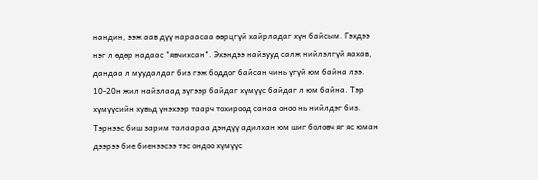нандин, ээж аав дүү нараасаа өөрцгүй хайрладаг хүн байсым. Гэхдээ нэг л өдөр надаас "явчихсан". Эхэндээ найзууд салж нийлэлгүй яахав, дандаа л муудалдаг биз гэж боддог байсан чинь үгүй юм байна лээ. 10-20н жил найзлаад зүгээр байдаг хүмүүс байдаг л юм байна. Тэр хүмүүсийн хувьд үнэхээр таарч тохироод санаа оноо нь нийлдэг биз. Тэрнээс биш зарим талаараа дэндүү адилхан юм шиг боловч яг яс юман дээрээ бие биенээсээ тэс ондоо хүмүүс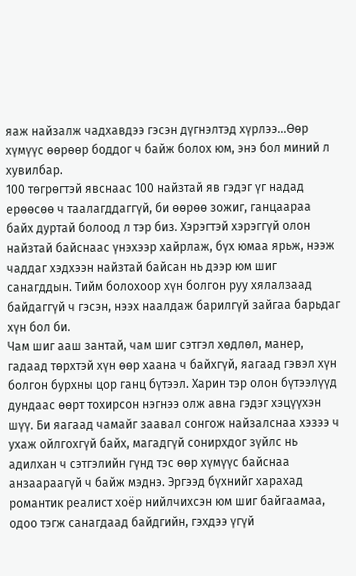яаж найзалж чадхавдээ гэсэн дүгнэлтэд хүрлээ...Өөр хүмүүс өөрөөр боддог ч байж болох юм, энэ бол миний л хувилбар.
100 төгрөгтэй явснаас 100 найзтай яв гэдэг үг надад ерөөсөө ч таалагддаггүй, би өөрөө зожиг, ганцаараа байх дуртай болоод л тэр биз. Хэрэгтэй хэрэггүй олон найзтай байснаас үнэхээр хайрлаж, бүх юмаа ярьж, нээж чаддаг хэдхээн найзтай байсан нь дээр юм шиг санагддын. Тийм болохоор хүн болгон руу хялалзаад байдаггүй ч гэсэн, нээх наалдаж барилгүй зайгаа барьдаг хүн бол би.
Чам шиг ааш зантай, чам шиг сэтгэл хөдлөл, манер, гадаад төрхтэй хүн өөр хаана ч байхгүй, яагаад гэвэл хүн болгон бурхны цор ганц бүтээл. Харин тэр олон бүтээлүүд дундаас өөрт тохирсон нэгнээ олж авна гэдэг хэцүүхэн шүү. Би яагаад чамайг заавал сонгож найзалснаа хэзээ ч ухаж ойлгохгүй байх, магадгүй сонирхдог зүйлс нь адилхан ч сэтгэлийн гүнд тэс өөр хүмүүс байснаа анзаараагүй ч байж мэднэ. Эргээд бүхнийг харахад романтик реалист хоёр нийлчихсэн юм шиг байгаамаа, одоо тэгж санагдаад байдгийн, гэхдээ үгүй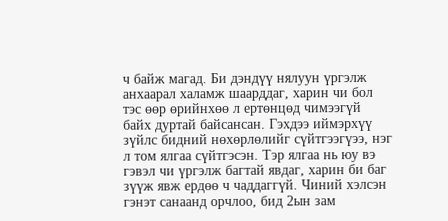ч байж магад. Би дэндүү нялуун үргэлж анхаарал халамж шаарддаг, харин чи бол тэс өөр өрийнхөө л ертөнцөд чимээгүй байх дуртай байсансан. Гэхдээ иймэрхүү зүйлс бидний нөхөрлөлийг сүйтгээгүээ, нэг л том ялгаа сүйтгэсэн. Тэр ялгаа нь юу вэ гэвэл чи үргэлж багтай явдаг, харин би баг зүүж явж ердөө ч чаддаггүй. Чиний хэлсэн гэнэт санаанд орчлоо, бид 2ын зам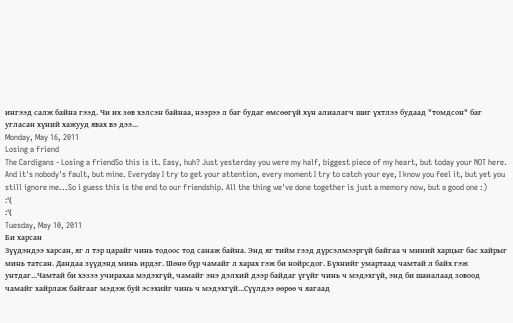ингээд салж байна гээд. Чи их зөв хэлсэн байнаа, нээрээ л баг будаг өмсөөгүй хүн алиалагч шиг үхтлээ будаад "томдсон" баг угласан хүний хажууд явах вэ дээ...
Monday, May 16, 2011
Losing a friend
The Cardigans - Losing a friendSo this is it. Easy, huh? Just yesterday you were my half, biggest piece of my heart, but today your NOT here. And it's nobody's fault, but mine. Everyday I try to get your attention, every moment I try to catch your eye, I know you feel it, but yet you still ignore me...So i guess this is the end to our friendship. All the thing we've done together is just a memory now, but a good one :)
:'(
:'(
Tuesday, May 10, 2011
Би харсан
Зүүдэндээ харсан, яг л тэр царайг чинь тодоос тод санаж байна. Энд яг тийм гээд дүрсэлмээргүй байгаа ч миний харцыг бас хайрыг минь татсан. Дандаа зүүдэнд минь ирдэг. Шөнө бүр чамайг л харах гэж би нойрсдог. Бүхнийг умартаад чамтай л байх гэж унтдаг...Чамтай би хэзээ учирахаа мэдэхгүй, чамайг энэ дэлхий дээр байдаг үгүйг чинь ч мэдэхгүй, энд би шаналаад зовоод чамайг хайрлаж байгааг мэдэж буй эсэхийг чинь ч мэдэхгүй...Сүүлдээ өөрөө ч яагаад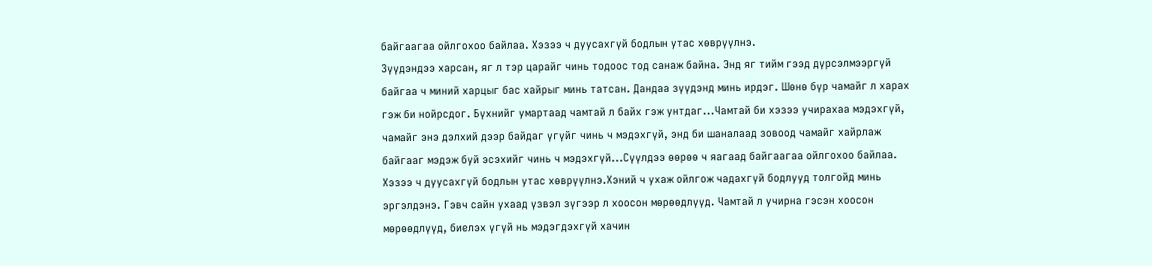байгаагаа ойлгохоо байлаа. Хэзээ ч дуусахгүй бодлын утас хөврүүлнэ.
Зүүдэндээ харсан, яг л тэр царайг чинь тодоос тод санаж байна. Энд яг тийм гээд дүрсэлмээргүй байгаа ч миний харцыг бас хайрыг минь татсан. Дандаа зүүдэнд минь ирдэг. Шөнө бүр чамайг л харах гэж би нойрсдог. Бүхнийг умартаад чамтай л байх гэж унтдаг...Чамтай би хэзээ учирахаа мэдэхгүй, чамайг энэ дэлхий дээр байдаг үгүйг чинь ч мэдэхгүй, энд би шаналаад зовоод чамайг хайрлаж байгааг мэдэж буй эсэхийг чинь ч мэдэхгүй...Сүүлдээ өөрөө ч яагаад байгаагаа ойлгохоо байлаа. Хэзээ ч дуусахгүй бодлын утас хөврүүлнэ.Хэний ч ухаж ойлгож чадахгүй бодлууд толгойд минь эргэлдэнэ. Гэвч сайн ухаад үзвэл зүгээр л хоосон мөрөөдлүүд. Чамтай л учирна гэсэн хоосон мөрөөдлүүд, биелэх үгүй нь мэдэгдэхгүй хачин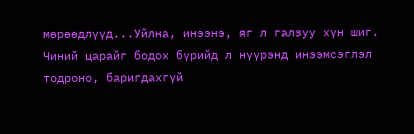мөрөөдлүүд...Уйлна, инээнэ, яг л галзуу хүн шиг. Чиний царайг бодох бүрийд л нүүрэнд инээмсэглэл тодроно, баригдахгүй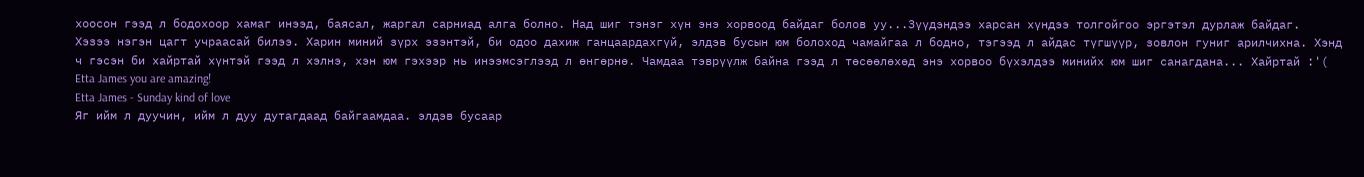хоосон гээд л бодохоор хамаг инээд, баясал, жаргал сарниад алга болно. Над шиг тэнэг хүн энэ хорвоод байдаг болов уу...Зүүдэндээ харсан хүндээ толгойгоо эргэтэл дурлаж байдаг.
Хэзээ нэгэн цагт учраасай билээ. Харин миний зүрх эзэнтэй, би одоо дахиж ганцаардахгүй, элдэв бусын юм болоход чамайгаа л бодно, тэгээд л айдас түгшүүр, зовлон гуниг арилчихна. Хэнд ч гэсэн би хайртай хүнтэй гээд л хэлнэ, хэн юм гэхээр нь инээмсэглээд л өнгөрнө. Чамдаа тэврүүлж байна гээд л төсөөлөхөд энэ хорвоо бүхэлдээ минийх юм шиг санагдана... Хайртай :'(
Etta James you are amazing!
Etta James - Sunday kind of love
Яг ийм л дуучин, ийм л дуу дутагдаад байгаамдаа. элдэв бусаар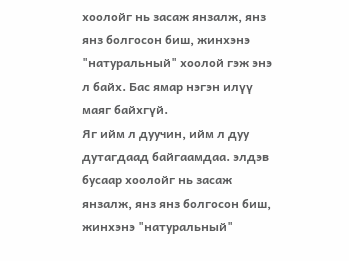хоолойг нь засаж янзалж, янз янз болгосон биш, жинхэнэ "натуральный" хоолой гэж энэ л байх. Бас ямар нэгэн илүү маяг байхгүй.
Яг ийм л дуучин, ийм л дуу дутагдаад байгаамдаа. элдэв бусаар хоолойг нь засаж янзалж, янз янз болгосон биш, жинхэнэ "натуральный"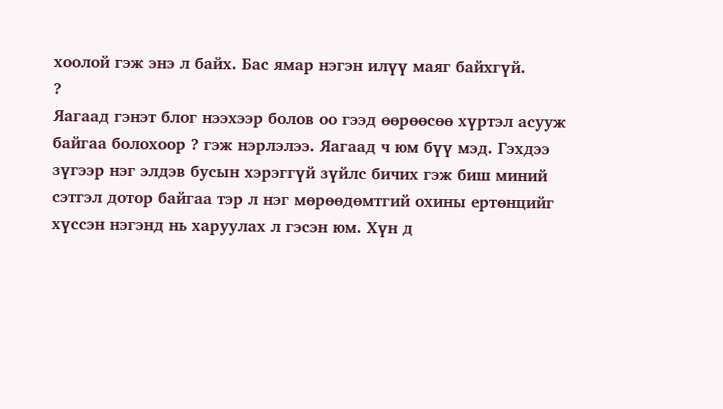хоолой гэж энэ л байх. Бас ямар нэгэн илүү маяг байхгүй.
?
Яагаад гэнэт блог нээхээр болов оо гээд өөрөөсөө хүртэл асууж байгаа болохоор ? гэж нэрлэлээ. Яагаад ч юм бүү мэд. Гэхдээ зүгээр нэг элдэв бусын хэрэггүй зүйлс бичих гэж биш миний сэтгэл дотор байгаа тэр л нэг мөрөөдөмтгий охины ертөнцийг хүссэн нэгэнд нь харуулах л гэсэн юм. Хүн д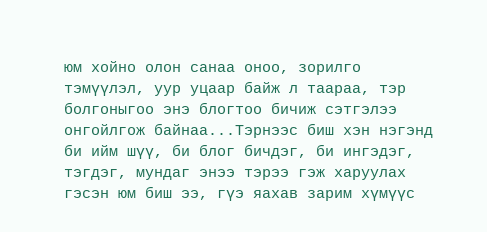юм хойно олон санаа оноо, зорилго тэмүүлэл, уур уцаар байж л таараа, тэр болгоныгоо энэ блогтоо бичиж сэтгэлээ онгойлгож байнаа...Тэрнээс биш хэн нэгэнд би ийм шүү, би блог бичдэг, би ингэдэг, тэгдэг, мундаг энээ тэрээ гэж харуулах гэсэн юм биш ээ, гүэ яахав зарим хүмүүс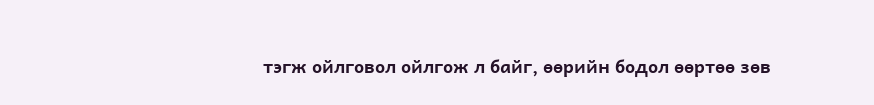тэгж ойлговол ойлгож л байг, өөрийн бодол өөртөө зөв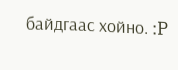байдгаас хойно. :P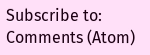Subscribe to:
Comments (Atom)